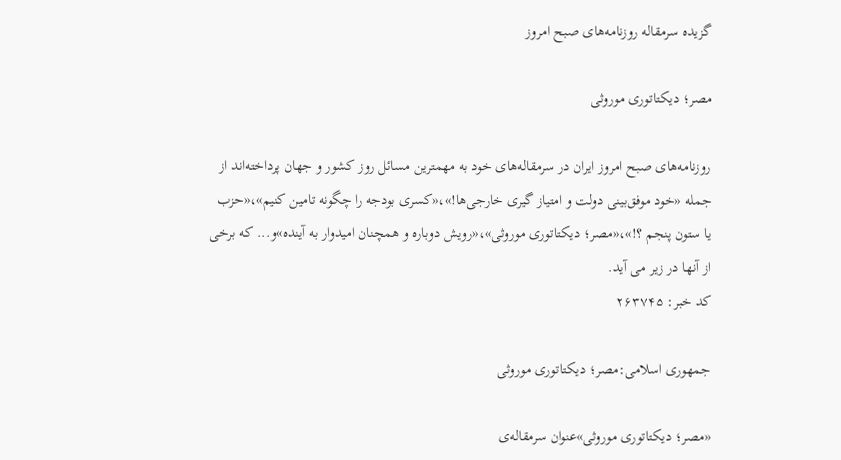گزیده سرمقاله‌ روزنامه‌های صبح امروز

مصر؛ دیکتاتوری موروثی

روزنامه‌های صبح امروز ایران در سرمقاله‌های خود به مهمترین مسائل روز کشور و جهان پرداخته‌اند از جمله «خود موفق‌بینی دولت و امتیاز گیری خارجی‌ها!»،«کسری بودجه را چگونه تامین کنیم»،«حزب یا ستون پنجم ؟!»،«مصر؛ دیکتاتوری موروثی»،«رویش دوباره و همچنان امیدوار به آینده»و... که برخی از آنها در زیر می آید.
کد خبر: ۲۶۳۷۴۵

جمهوری اسلامی:مصر؛ دیکتاتوری موروثی

«مصر؛ دیکتاتوری موروثی»عنوان سرمقاله‌ی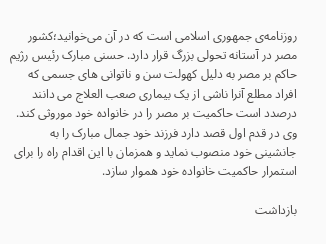روزنامه‌ی جمهوری اسلامی است که در آن می‌خوانید؛کشور مصر در آستانه تحولی بزرگ قرار دارد. حسنی مبارک رئیس رژیم حاکم بر مصر به دلیل کهولت سن و ناتوانی های جسمی که افراد مطلع آنرا ناشی از یک بیماری صعب العلاج می دانند درصدد است حاکمیت بر مصر را در خانواده خود موروثی کند. وی در قدم اول قصد دارد فرزند خود جمال مبارک را به جانشینی خود منصوب نماید و همزمان با این اقدام راه را برای استمرار حاکمیت خانواده خود هموار سازد.

بازداشت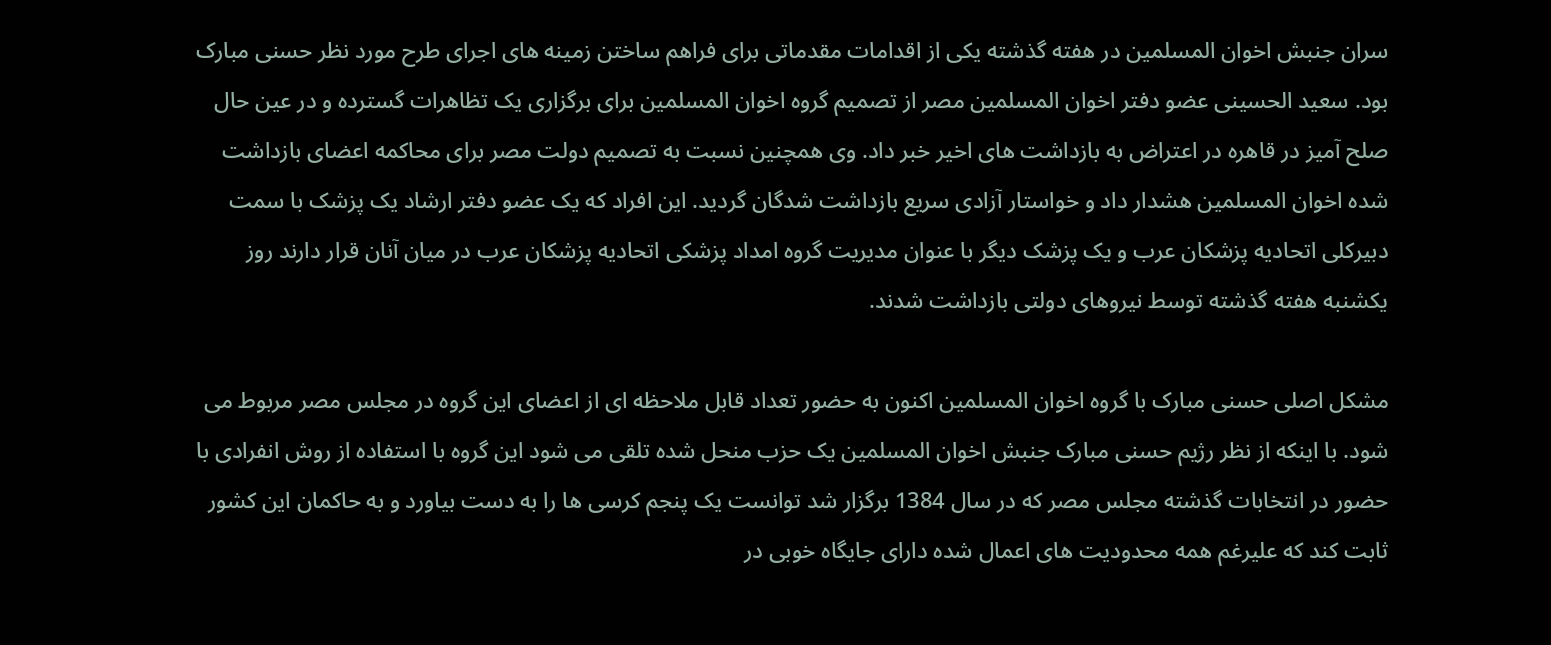سران جنبش اخوان المسلمین در هفته گذشته یکی از اقدامات مقدماتی برای فراهم ساختن زمینه های اجرای طرح مورد نظر حسنی مبارک بود. سعید الحسینی عضو دفتر اخوان المسلمین مصر از تصمیم گروه اخوان المسلمین برای برگزاری یک تظاهرات گسترده و در عین حال صلح آمیز در قاهره در اعتراض به بازداشت های اخیر خبر داد. وی همچنین نسبت به تصمیم دولت مصر برای محاکمه اعضای بازداشت شده اخوان المسلمین هشدار داد و خواستار آزادی سریع بازداشت شدگان گردید. این افراد که یک عضو دفتر ارشاد یک پزشک با سمت دبیرکلی اتحادیه پزشکان عرب و یک پزشک دیگر با عنوان مدیریت گروه امداد پزشکی اتحادیه پزشکان عرب در میان آنان قرار دارند روز یکشنبه هفته گذشته توسط نیروهای دولتی بازداشت شدند.

مشکل اصلی حسنی مبارک با گروه اخوان المسلمین اکنون به حضور تعداد قابل ملاحظه ای از اعضای این گروه در مجلس مصر مربوط می شود. با اینکه از نظر رژیم حسنی مبارک جنبش اخوان المسلمین یک حزب منحل شده تلقی می شود این گروه با استفاده از روش انفرادی با حضور در انتخابات گذشته مجلس مصر که در سال 1384 برگزار شد توانست یک پنجم کرسی ها را به دست بیاورد و به حاکمان این کشور ثابت کند که علیرغم همه محدودیت های اعمال شده دارای جایگاه خوبی در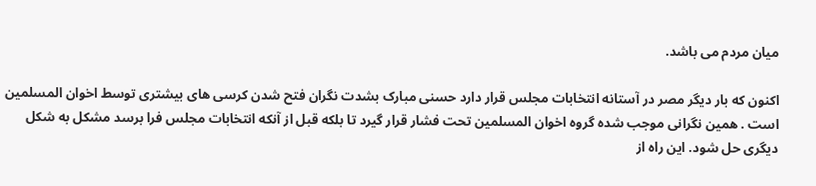میان مردم می باشد.

اکنون که بار دیگر مصر در آستانه انتخابات مجلس قرار دارد حسنی مبارک بشدت نگران فتح شدن کرسی های بیشتری توسط اخوان المسلمین است . همین نگرانی موجب شده گروه اخوان المسلمین تحت فشار قرار گیرد تا بلکه قبل از آنکه انتخابات مجلس فرا برسد مشکل به شکل دیگری حل شود. این راه از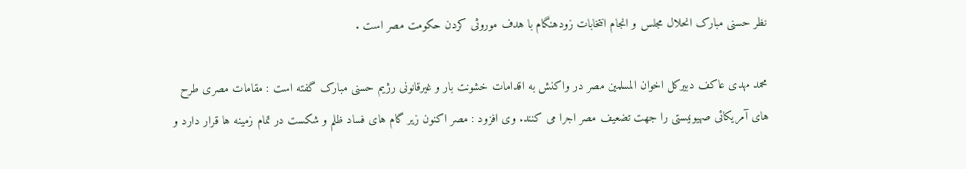نظر حسنی مبارک انحلال مجلس و انجام انتخابات زودهنگام با هدف موروثی کردن حکومت مصر است .

محمد مهدی عاکف دبیرکل اخوان المسلمین مصر در واکنش به اقدامات خشونت بار و غیرقانونی رژیم حسنی مبارک گفته است : مقامات مصری طرح های آمریکائی صهیونیستی را جهت تضعیف مصر اجرا می کنند. وی افزود : مصر اکنون زیر گام های فساد ظلم و شکست در تمام زمینه ها قرار دارد و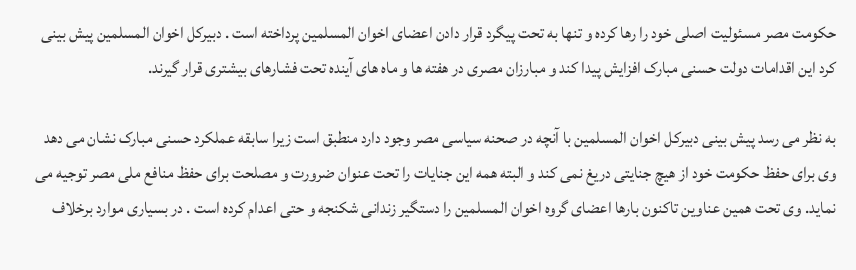حکومت مصر مسئولیت اصلی خود را رها کرده و تنها به تحت پیگرد قرار دادن اعضای اخوان المسلمین پرداخته است . دبیرکل اخوان المسلمین پیش بینی کرد این اقدامات دولت حسنی مبارک افزایش پیدا کند و مبارزان مصری در هفته ها و ماه های آینده تحت فشارهای بیشتری قرار گیرند.

به نظر می رسد پیش بینی دبیرکل اخوان المسلمین با آنچه در صحنه سیاسی مصر وجود دارد منطبق است زیرا سابقه عملکرد حسنی مبارک نشان می دهد وی برای حفظ حکومت خود از هیچ جنایتی دریغ نمی کند و البته همه این جنایات را تحت عنوان ضرورت و مصلحت برای حفظ منافع ملی مصر توجیه می نماید. وی تحت همین عناوین تاکنون بارها اعضای گروه اخوان المسلمین را دستگیر زندانی شکنجه و حتی اعدام کرده است . در بسیاری موارد برخلاف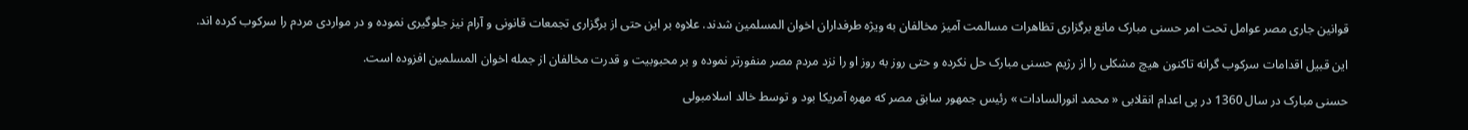قوانین جاری مصر عوامل تحت امر حسنی مبارک مانع برگزاری تظاهرات مسالمت آمیز مخالفان به ویژه طرفداران اخوان المسلمین شدند. علاوه بر این حتی از برگزاری تجمعات قانونی و آرام نیز جلوگیری نموده و در مواردی مردم را سرکوب کرده اند.

این قبیل اقدامات سرکوب گرانه تاکنون هیچ مشکلی را از رژیم حسنی مبارک حل نکرده و حتی روز به روز او را نزد مردم مصر منفورتر نموده و بر محبوبیت و قدرت مخالفان از جمله اخوان المسلمین افزوده است.

حسنی مبارک در سال 1360 در پی اعدام انقلابی « محمد انورالسادات » رئیس جمهور سابق مصر که مهره آمریکا بود و توسط خالد اسلامبولی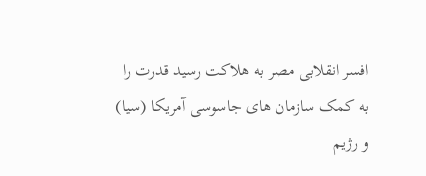افسر انقلابی مصر به هلاکت رسید قدرت را به کمک سازمان های جاسوسی آمریکا (سیا) و رژیم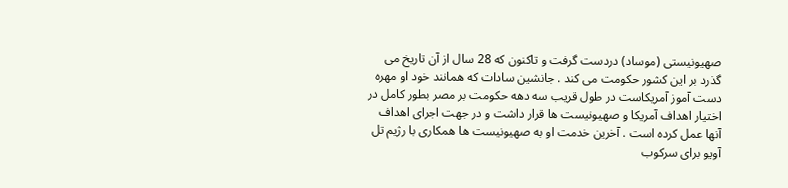صهیونیستی (موساد) دردست گرفت و تاکنون که 28 سال از آن تاریخ می گذرد بر این کشور حکومت می کند . جانشین سادات که همانند خود او مهره دست آموز آمریکاست در طول قریب سه دهه حکومت بر مصر بطور کامل در اختیار اهداف آمریکا و صهیونیست ها قرار داشت و در جهت اجرای اهداف آنها عمل کرده است . آخرین خدمت او به صهیونیست ها همکاری با رژیم تل آویو برای سرکوب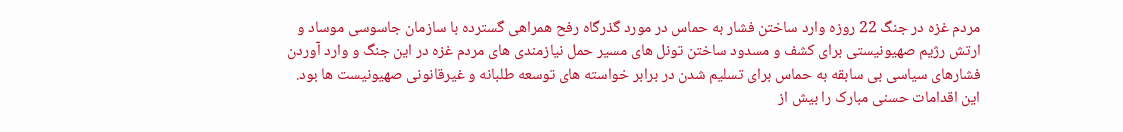مردم غزه در جنگ 22 روزه وارد ساختن فشار به حماس در مورد گذرگاه رفح همراهی گسترده با سازمان جاسوسی موساد و ارتش رژیم صهیونیستی برای کشف و مسدود ساختن تونل های مسیر حمل نیازمندی های مردم غزه در این جنگ و وارد آوردن فشارهای سیاسی بی سابقه به حماس برای تسلیم شدن در برابر خواسته های توسعه طلبانه و غیرقانونی صهیونیست ها بود. این اقدامات حسنی مبارک را بیش از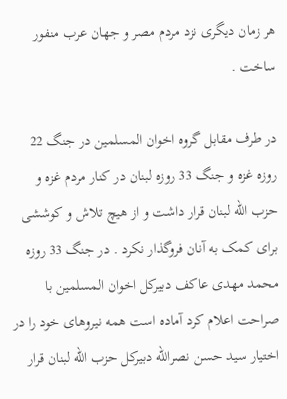هر زمان دیگری نزد مردم مصر و جهان عرب منفور ساخت .

در طرف مقابل گروه اخوان المسلمین در جنگ 22 روزه غزه و جنگ 33 روزه لبنان در کنار مردم غزه و حزب الله لبنان قرار داشت و از هیچ تلاش و کوششی برای کمک به آنان فروگذار نکرد . در جنگ 33 روزه محمد مهدی عاکف دبیرکل اخوان المسلمین با صراحت اعلام کرد آماده است همه نیروهای خود را در اختیار سید حسن نصرالله دبیرکل حزب الله لبنان قرار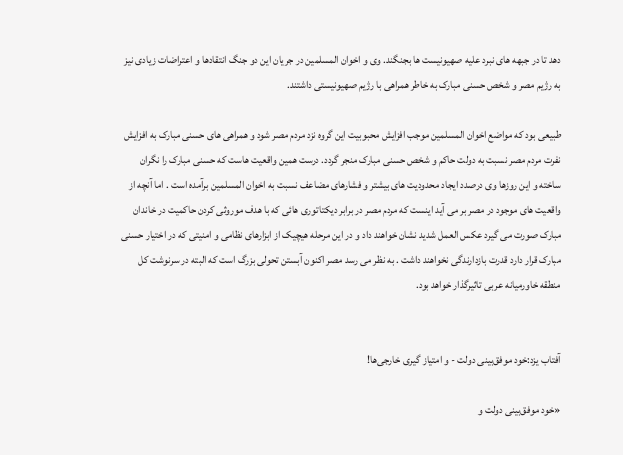دهد تا در جبهه های نبرد علیه صهیونیست ها بجنگند. وی و اخوان المسلمین در جریان این دو جنگ انتقادها و اعتراضات زیادی نیز به رژیم مصر و شخص حسنی مبارک به خاطر همراهی با رژیم صهیونیستی داشتند.

طبیعی بود که مواضع اخوان المسلمین موجب افزایش محبوبیت این گروه نزد مردم مصر شود و همراهی های حسنی مبارک به افزایش نفرت مردم مصر نسبت به دولت حاکم و شخص حسنی مبارک منجر گردد. درست همین واقعیت هاست که حسنی مبارک را نگران ساخته و این روزها وی درصدد ایجاد محدودیت های بیشتر و فشارهای مضاعف نسبت به اخوان المسلمین برآمده است . اما آنچه از واقعیت های موجود در مصر بر می آید اینست که مردم مصر در برابر دیکتاتوری هائی که با هدف موروثی کردن حاکمیت در خاندان مبارک صورت می گیرد عکس العمل شدید نشان خواهند داد و در این مرحله هیچیک از ابزارهای نظامی و امنیتی که در اختیار حسنی مبارک قرار دارد قدرت بازدارندگی نخواهند داشت . به نظر می رسد مصر اکنون آبستن تحولی بزرگ است که البته در سرنوشت کل منطقه خاورمیانه عربی تاثیرگذار خواهد بود.


آفتاب یزد:خود موفق‌بینی دولت - و امتیاز گیری خارجی‌ها!

«خود موفق‌بینی دولت و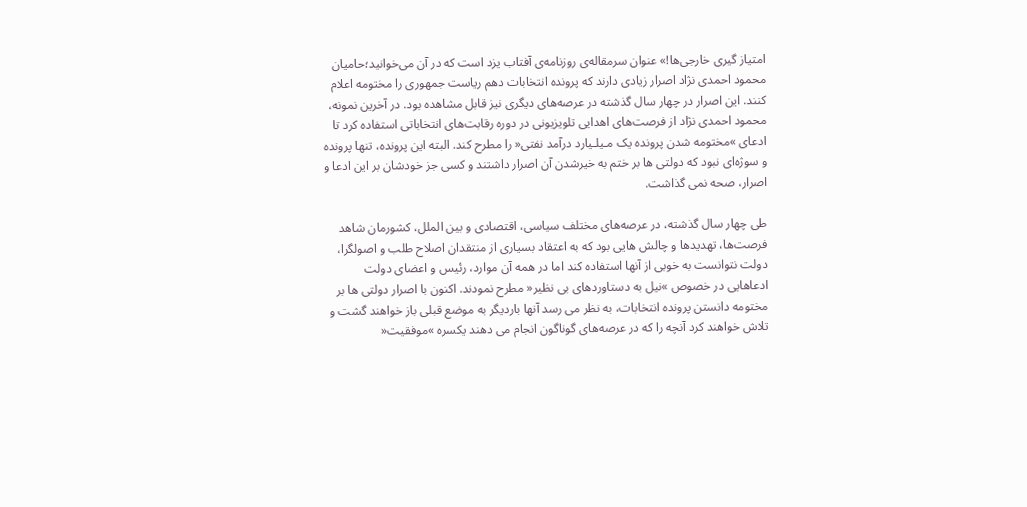امتیاز گیری خارجی‌ها!» عنوان سرمقاله‌ی روزنامه‌ی آفتاب یزد است که در آن می‌خوانید؛حامیان محمود احمدی نژاد اصرار زیادی دارند که پرونده انتخابات دهم ریاست جمهوری را مختومه اعلام کنند. این اصرار در چهار سال گذشته در عرصه‌های دیگری نیز قابل مشاهده بود. در آخرین نمونه، محمود احمدی نژاد از فرصت‌های اهدایی تلویزیونی در دوره رقابت‌های انتخاباتی استفاده کرد تا ادعای »مختومه شدن پرونده یک مـیلـیارد درآمد نفتی« را مطرح کند. البته این پرونده، تنها پرونده و سوژه‌ای نبود که دولتی ها بر ختم به خیرشدن آن اصرار داشتند و کسی جز خودشان بر این ادعا و اصرار، صحه نمی گذاشت.

طی چهار سال گذشته، در عرصه‌های مختلف سیاسی، اقتصادی و بین الملل، کشورمان شاهد فرصت‌ها، تهدیدها و چالش هایی بود که به اعتقاد بسیاری از منتقدان اصلاح طلب و اصولگرا، دولت نتوانست به خوبی از آنها استفاده کند اما در همه آن موارد، رئیس و اعضای دولت ادعاهایی در خصوص »نیل به دستاوردهای بی نظیر« مطرح نمودند. اکنون با اصرار دولتی ها بر مختومه دانستن پرونده انتخابات، به نظر می رسد آنها باردیگر به موضع قبلی باز خواهند گشت و تلاش خواهند کرد آنچه را که در عرصه‌های گوناگون انجام می دهند یکسره »موفقیت«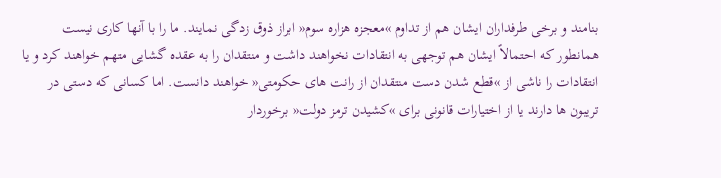بنامند و برخی طرفداران ایشان هم از تداوم »معجزه هزاره سوم« ابراز ذوق زدگی نمایند. ما را با آنها کاری نیست همانطور که احتمالاً ایشان هم توجهی به انتقادات نخواهند داشت و منتقدان را به عقده گشایی متهم خواهند کرد و یا انتقادات را ناشی از »قطع شدن دست منتقدان از رانت های حکومتی« خواهند دانست. اما کسانی که دستی در تریبون ها دارند یا از اختیارات قانونی برای »کشیدن ترمز دولت« برخوردار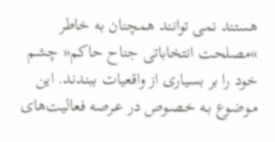هستند نمی توانند همچنان به خاطر »مصلحت انتخاباتی جناح حاکم« چشم خود را بر بسیاری از واقعیات ببندند. این مـوضـوع بـه خـصـوص در عـرصه فعالیت‌های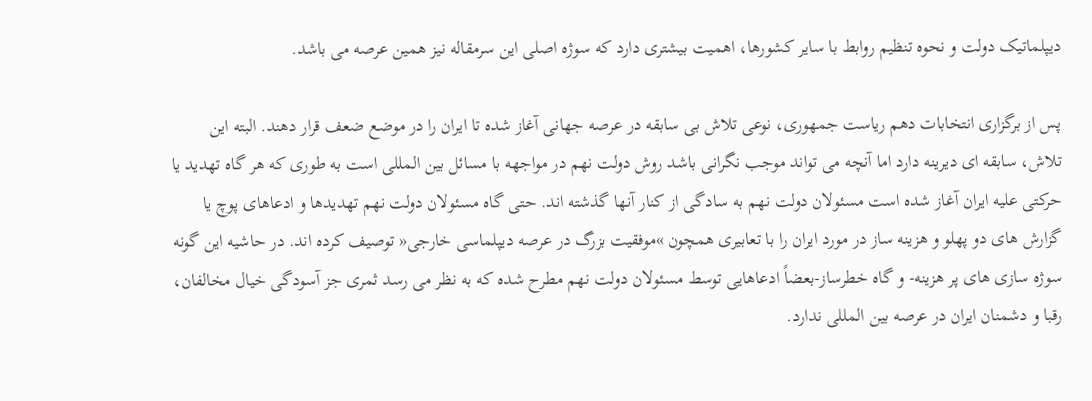دیپلماتیک دولت و نحوه تنظیم روابط با سایر کشورها، اهمیت بیشتری دارد که سوژه اصلی این سرمقاله نیز همین عرصه می باشد.

پس از برگزاری انتخابات دهم ریاست جمهوری، نوعی تلاش بی سابقه در عرصه جهانی آغاز شده تا ایران را در موضع ضعف قرار دهند. البته این تلاش، سابقه ای دیرینه دارد اما آنچه می تواند موجب نگرانی باشد روش دولت نهم در مواجهه با مسائل بین المللی است به طوری که هر گاه تهدید یا حرکتی علیه ایران آغاز شده است مسئولان دولت نهم به سادگی از کنار آنها گذشته اند. حتی گاه مسئولان دولت نهم تهدیدها و ادعاهای پوچ یا گزارش های دو پهلو و هزینه ساز در مورد ایران را با تعابیری همچون »موفقیت بزرگ در عرصه دیپلماسی خارجی« توصیف کرده اند. در حاشیه این گونه سوژه سازی های پر هزینه- و گاه خطرساز-بعضاً ادعاهایی توسط مسئولان دولت نهم مطرح شده که به نظر می رسد ثمری جز آسودگی خیال مخالفان، رقبا و دشمنان ایران در عرصه بین المللی ندارد.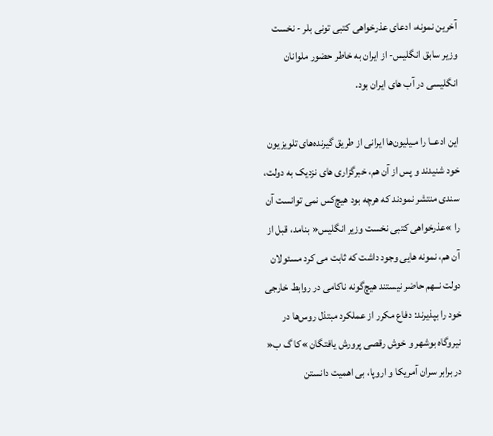آخرین نمونه، ادعای عذرخواهی کتبی تونی بلر - نخست وزیر سابق انگلیس- از ایران به خاطر حضور ملوانان انگلیسی در آب های ایران بود.

این ادعــا را مـیلیون‌ها ایرانی از طریق گیرنده‌های تلویزیون خود شنیدند و پس از آن هم، خبرگزاری های نزدیک به دولت، سندی منتشر نمودند که هرچه بود هیچ‌کس نمی توانست آن را »عذرخواهی کتبی نخست وزیر انگلیس« بنامد، قبل‌ از آن هم، نمونه هایی وجود داشت که ثابت می کرد مسئولان دولت نــهم حاضر نیستند هیچ‌گونه ناکامی در روابط خارجی خود را بپذیرند: دفاع مکرر از عملکرد مبتذل روس‌ها در نیروگاه بوشهر و خوش رقصی پرورش یافتگان »کا گ ب« در برابر سران آمریکا و اروپا، بی اهمیت دانستن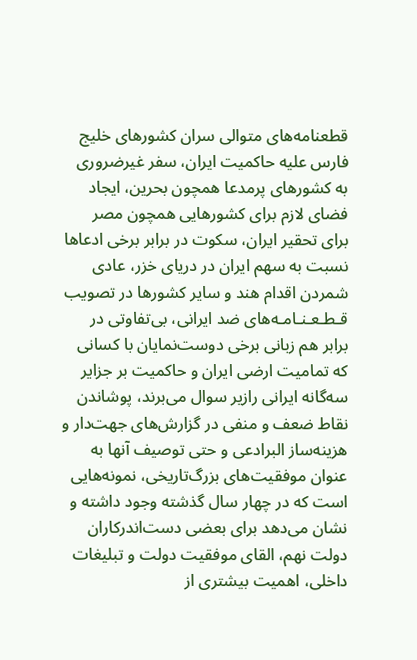قطعنامه‌های متوالی سران کشورهای خلیج فارس علیه حاکمیت ایران، سفر غیرضروری به کشورهای پرمدعا همچون بحرین، ایجاد فضای لازم برای کشورهایی همچون مصر برای تحقیر ایران، سکوت در برابر برخی ادعاها نسبت به سهم ایران در دریای خزر، عادی شمردن اقدام هند و سایر کشورها در تصویب قـطـعـنـامـه‌های ضد ایرانی، بی‌تفاوتی در برابر هم زبانی برخی دوست‌نمایان با کسانی که تمامیت ارضی ایران و حاکمیت بر جزایر سه‌گانه ایرانی رازیر سوال می‌برند، پوشاندن نقاط ضعف و منفی در گزارش‌های جهت‌دار و هزینه‌ساز البرادعی و حتی توصیف آنها به عنوان موفقیت‌های بزرگ‌تاریخی، نمونه‌هایی است که در چهار سال گذشته وجود داشته و نشان می‌دهد برای بعضی دست‌اندرکاران دولت نهم، القای موفقیت‌ دولت و تبلیغات داخلی، اهمیت بیشتری از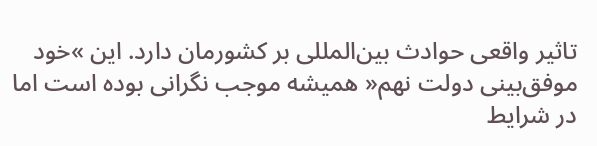تاثیر واقعی حوادث بین‌المللی بر کشورمان دارد. این »خود موفق‌بینی دولت نهم« همیشه موجب نگرانی بوده است اما در شرایط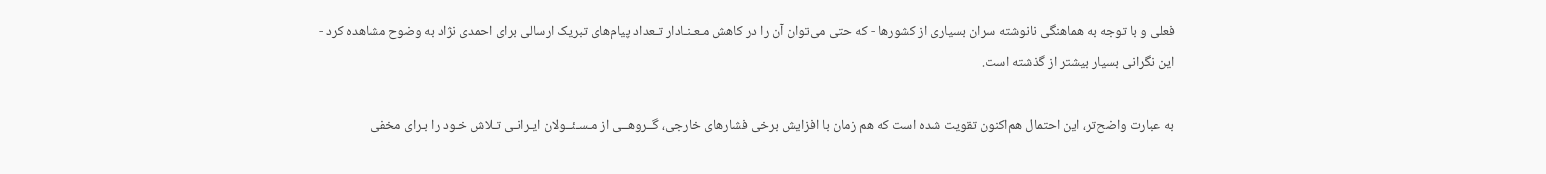فعلی و با توجه به هماهنگی نانوشته سران بسیاری از کشورها - که حتی می‌توان آن را در کاهش مـعـنـادار تـعداد پیام‌های تبریک ارسالی برای احمدی نژاد به وضوح مشاهده کرد - این نگرانی بسیار بیشتر از گذشته است.

به عبارت واضح‌تر، این احتمال هم‌اکنون تقویت شده است که هم زمان با افزایش برخی فشارهای خارجی، گــروهــی از مـسـئــولان ایـرانـی تـلاش خـود را بـرای مخفی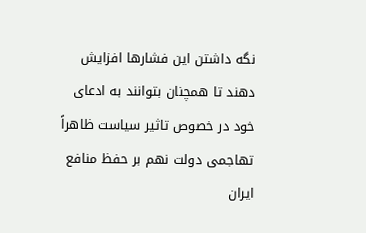نگه‌ ‌داشتن این فشارها افزایش دهند تا همچنان بتوانند به ادعای خود در خصوص تاثیر سیاست ظاهراً تهاجمی دولت نهم بر حفظ منافع ایران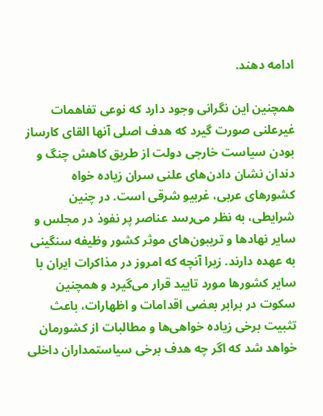ادامه دهند.

همچنین این نگرانی وجود دارد که نوعی تفاهمات غیرعلنی صورت گیرد که هدف اصلی آنها القای کارساز بودن سیاست خارجی دولت از طریق کاهش چنگ و دندان نشان دادن‌های علنی سران زیاده خواه کشورهای عربی، غربیو شرقی است. در چنین شرایطی، به نظر می‌رسد عناصر پر نفوذ‌‌ در مجلس و سایر نهادها و تریبون‌های موثر کشور وظیفه سنگینی به عهده دارند. زیرا آنچه که امروز در مذاکرات ایران با سایر کشورها مورد تایید قرار می‌گیرد و همچنین سکوت در برابر بعضی اقدامات و اظهارات، باعث تثبیت برخی زیاده خواهی‌ها و مطالبات از کشورمان خواهد شد که اگر چه هدف برخی سیاستمداران داخلی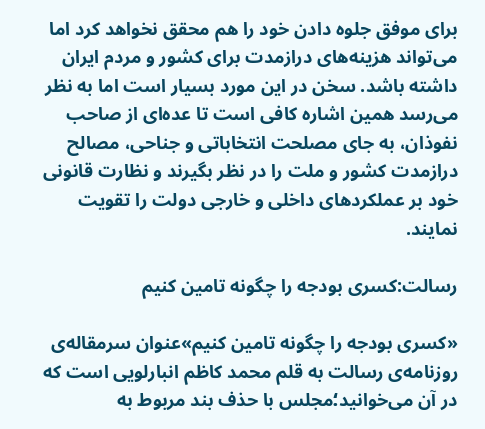برای موفق جلوه دادن خود را هم محقق نخواهد کرد اما می‌تواند هزینه‌های درازمدت برای کشور و مردم ایران داشته باشد. سخن در این مورد بسیار است اما به نظر می‌رسد همین اشاره کافی است تا عده‌ای از صاحب نفوذان، به جای مصلحت انتخاباتی و جناحی، مصالح درازمدت کشور و ملت را در نظر بگیرند و نظارت قانونی خود بر عملکردهای داخلی و خارجی دولت را تقویت نمایند.

رسالت:کسری بودجه را چگونه تامین کنیم

«کسری بودجه را چگونه تامین کنیم»عنوان سرمقاله‌ی روزنامه‌ی رسالت به قلم محمد کاظم انبارلویی است که در آن می‌خوانید؛مجلس با حذف بند مربوط به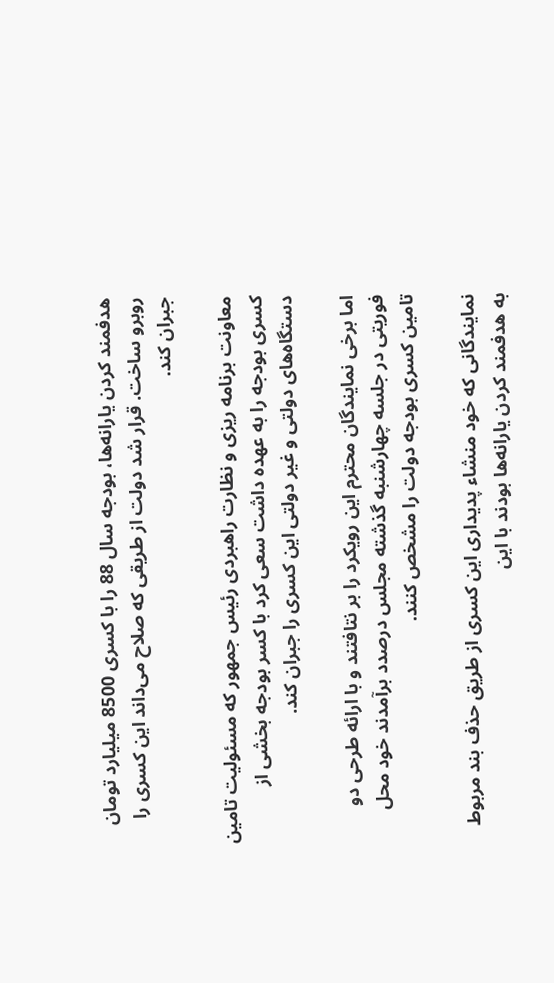هدفمند کردن یارانه‌ها، بودجه سال 88 را با کسری 8500 میلیارد تومان روبرو ساخت. قرار شد دولت از طریقی که صلاح می‌داند این کسری را جبران کند.

معاونت برنامه ریزی و نظارت راهبردی رئیس جمهور که مسئولیت تامین کسری بودجه را به عهده داشت سعی کرد با کسر بودجه بخشی از دستگاه‌های دولتی و غیر دولتی این کسری را جبران کند.

اما برخی نمایندگان محترم این رویکرد را بر نتافتند و با ارائه طرحی دو فوریتی در جلسه چهارشنبه گذشته مجلس درصدد برآمدند خود محل تامین کسری بودجه دولت را مشخص کنند.

نمایندگانی که خود منشاء پدیداری این کسری از طریق حذف بند مربوط به هدفمند کردن یارانه‌ها بودند با این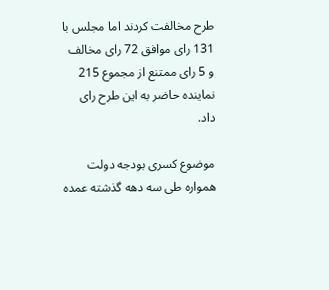طرح مخالفت کردند اما مجلس با 131 رای موافق 72 رای مخالف و 5 رای ممتنع از مجموع 215 نماینده حاضر به این طرح رای داد.

موضوع کسری بودجه دولت همواره طی سه دهه گذشته عمده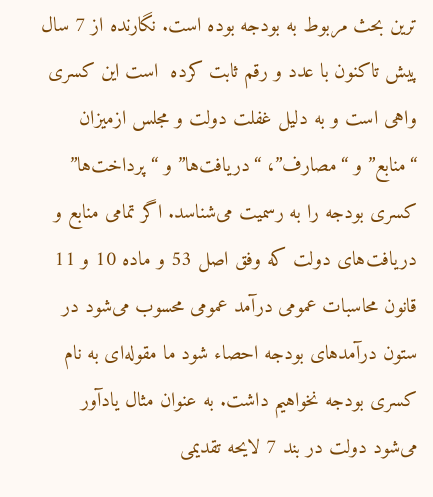ترین بحث مربوط به بودجه بوده است. نگارنده از 7 سال پیش تاکنون با عدد و رقم ثابت کرده  است این کسری واهی است و به دلیل غفلت دولت و مجلس ازمیزان “منابع” و “مصارف”، “دریافت‌ها” و “پرداخت‌ها” کسری بودجه را به رسمیت می‌شناسد. اگر تمامی منابع و دریافت‌های دولت که وفق اصل 53 و ماده 10 و 11 قانون محاسبات عمومی درآمد عمومی محسوب می‌شود در ستون درآمدهای بودجه احصاء شود ما مقوله‌ای به نام کسری بودجه نخواهیم داشت. به عنوان مثال یادآور می‌شود دولت در بند 7 لایحه تقدیمی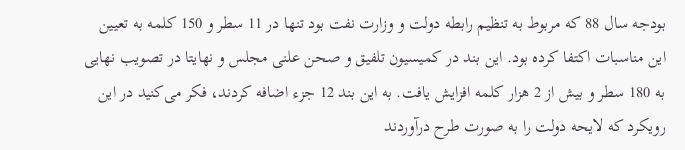بودجه سال 88 که مربوط به تنظیم رابطه دولت و وزارت نفت بود تنها در 11 سطر و 150 کلمه به تعیین این مناسبات اکتفا کرده بود. این بند در کمیسیون تلفیق و صحن علنی مجلس و نهایتا در تصویب نهایی به 180 سطر و بیش از 2 هزار کلمه افزایش یافت. به این بند 12 جزء اضافه کردند، فکر می‌کنید در این رویکرد که لایحه دولت را به صورت طرح درآوردند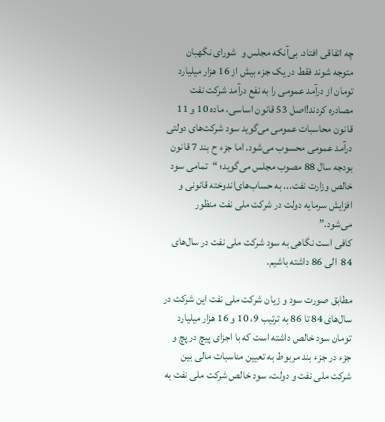چه اتفاقی افتاد. بی‌آنکه مجلس و  شورای نگهبان متوجه شوند فقط در یک جزء بیش از 16 هزار میلیارد تومان از درآمد عمومی را به نفع درآمد شرکت نفت مصادره کردند!اصل 53 قانون اساسی، ماده 10 و 11 قانون محاسبات عمومی می‌گوید سود شرکت‌های دولتی درآمد عمومی محسوب می‌شود. اما جزء ح بند 7 قانون بودجه سال 88 مصوب مجلس می‌گوید؛ “تمامی سود خالص وزارت نفت... به حساب‌های‌اندوخته قانونی و افزایش سرمایه دولت در شرکت ملی نفت منظور می‌شود.”
کافی است نگاهی به سود شرکت ملی نفت در سال‌های 84  الی 86 داشته باشیم.

مطابق صورت سود و زیان شرکت ملی نفت این شرکت در سال‌های 84 تا 86 به ترتیب 9، 10 و 16 هزار میلیارد تومان سود خالص داشته است که با اجزای پیچ در پچ و جزء در جزء بند مربوط به تعیین مناسبات مالی بین شرکت ملی نفت و دولت، سود خالص شرکت ملی نفت به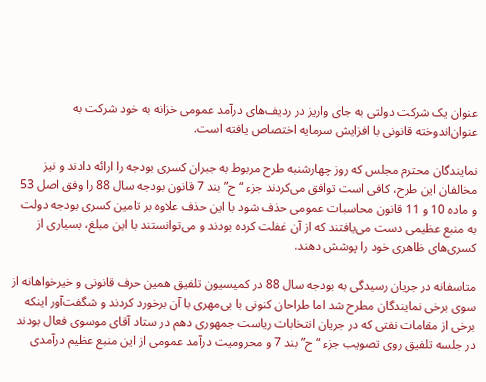عنوان یک شرکت دولتی به جای واریز در ردیف‌های درآمد عمومی خزانه به خود شرکت به عنوان‌اندوخته قانونی با افزایش سرمایه اختصاص یافته است.

نمایندگان محترم مجلس که روز چهارشنبه طرح مربوط به جبران کسری بودجه را ارائه دادند و نیز مخالفان این طرح، کافی است توافق می‌کردند جزء “ح” بند 7 قانون بودجه سال 88 را وفق اصل 53 و ماده 10 و 11 قانون محاسبات عمومی حذف شود با این حذف علاوه بر تامین کسری بودجه دولت به منبع عظیمی دست می‌یافتند که از آن غفلت کرده بودند و می‌توانستند با این مبلغ، بسیاری از کسری‌های ظاهری خود را پوشش دهند.

متاسفانه در جریان رسیدگی به بودجه سال 88 در کمیسیون تلفیق همین حرف قانونی و خیرخواهانه از سوی برخی نمایندگان مطرح شد اما طراحان کنونی با بی‌مهری با آن برخورد کردند و شگفت‌آور اینکه برخی از مقامات نفتی که در جریان انتخابات ریاست جمهوری دهم در ستاد آقای موسوی فعال بودند در جلسه تلفیق روی تصویب جزء “ح” بند 7 و محرومیت درآمد عمومی از این منبع عظیم درآمدی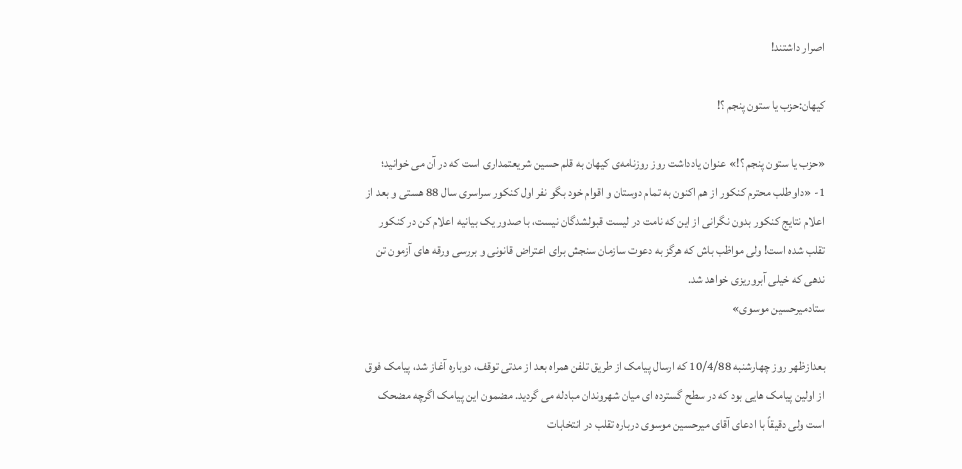اصرار داشتند!

کیهان:حزب یا ستون پنجم ؟!

«حزب یا ستون پنجم ؟!» عنوان یادداشت روز روزنامه‌ی کیهان به قلم حسین شریعتمداری است که در آن می خوانید؛
1- «داوطلب محترم کنکور از هم اکنون به تمام دوستان و اقوام خود بگو نفر اول کنکور سراسری سال 88 هستی و بعد از اعلام نتایج کنکور بدون نگرانی از این که نامت در لیست قبولشدگان نیست، با صدور یک بیانیه اعلام کن در کنکور تقلب شده است! ولی مواظب باش که هرگز به دعوت سازمان سنجش برای اعتراض قانونی و بررسی ورقه های آزمون تن ندهی که خیلی آبروریزی خواهد شد.
ستادمیرحسین موسوی»

بعدازظهر روز چهارشنبه 10/4/88 که ارسال پیامک از طریق تلفن همراه بعد از مدتی توقف، دوباره آغاز شد، پیامک فوق از اولین پیامک هایی بود که در سطح گسترده ای میان شهروندان مبادله می گردید. مضمون این پیامک اگرچه مضحک است ولی دقیقاً با ادعای آقای میرحسین موسوی درباره تقلب در انتخابات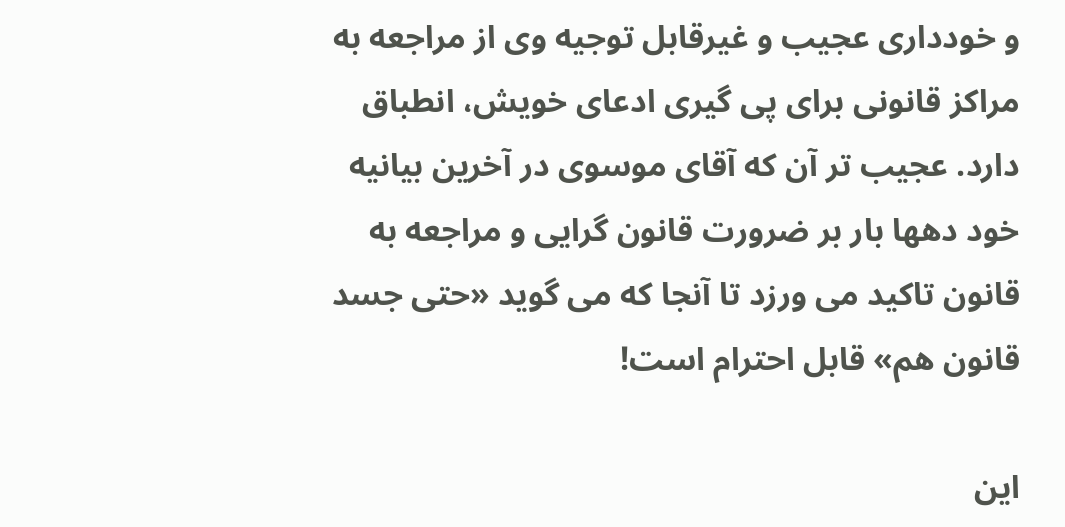و خودداری عجیب و غیرقابل توجیه وی از مراجعه به مراکز قانونی برای پی گیری ادعای خویش، انطباق دارد. عجیب تر آن که آقای موسوی در آخرین بیانیه خود دهها بار بر ضرورت قانون گرایی و مراجعه به قانون تاکید می ورزد تا آنجا که می گوید «حتی جسد قانون هم» قابل احترام است!

این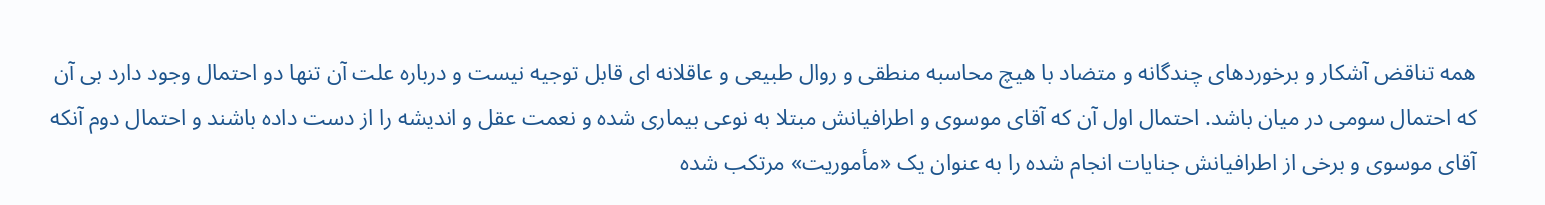همه تناقض آشکار و برخوردهای چندگانه و متضاد با هیچ محاسبه منطقی و روال طبیعی و عاقلانه ای قابل توجیه نیست و درباره علت آن تنها دو احتمال وجود دارد بی آن که احتمال سومی در میان باشد. احتمال اول آن که آقای موسوی و اطرافیانش مبتلا به نوعی بیماری شده و نعمت عقل و اندیشه را از دست داده باشند و احتمال دوم آنکه آقای موسوی و برخی از اطرافیانش جنایات انجام شده را به عنوان یک «مأموریت» مرتکب شده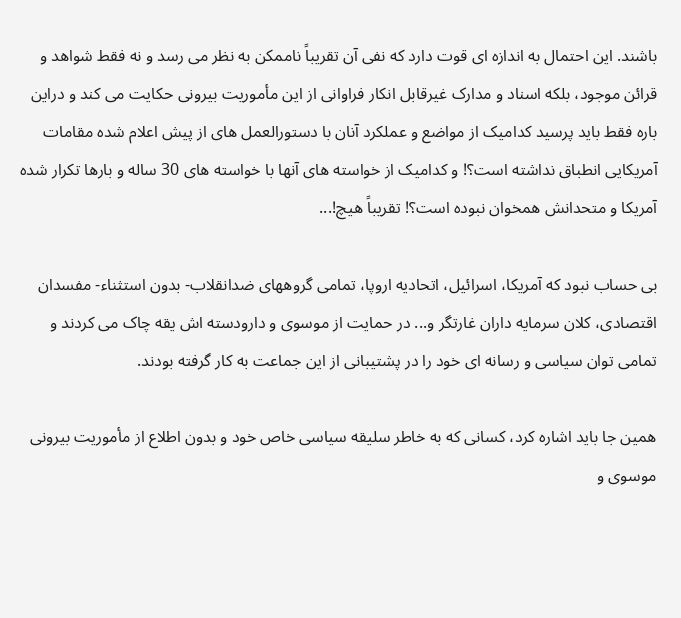باشند. این احتمال به اندازه ای قوت دارد که نفی آن تقریباً ناممکن به نظر می رسد و نه فقط شواهد و قرائن موجود، بلکه اسناد و مدارک غیرقابل انکار فراوانی از این مأموریت بیرونی حکایت می کند و دراین باره فقط باید پرسید کدامیک از مواضع و عملکرد آنان با دستورالعمل های از پیش اعلام شده مقامات آمریکایی انطباق نداشته است؟! و کدامیک از خواسته های آنها با خواسته های 30 ساله و بارها تکرار شده آمریکا و متحدانش همخوان نبوده است؟! تقریباً هیچ!...

بی حساب نبود که آمریکا، اسرائیل، اتحادیه اروپا، تمامی گروههای ضدانقلاب- بدون استثناء- مفسدان اقتصادی، کلان سرمایه داران غارتگر و... در حمایت از موسوی و دارودسته اش یقه چاک می کردند و تمامی توان سیاسی و رسانه ای خود را در پشتیبانی از این جماعت به کار گرفته بودند.

همین جا باید اشاره کرد، کسانی که به خاطر سلیقه سیاسی خاص خود و بدون اطلاع از مأموریت بیرونی موسوی و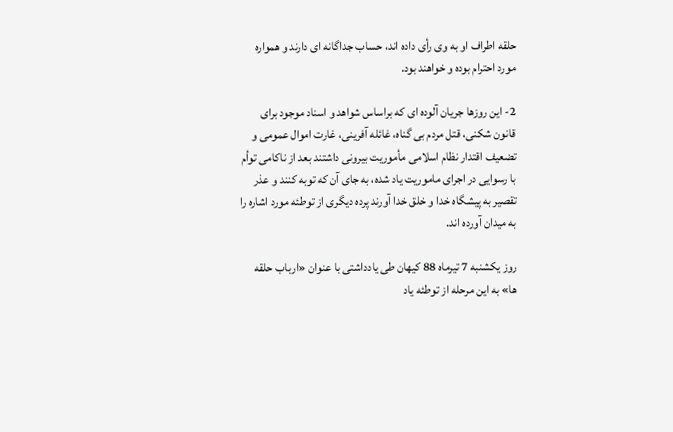حلقه اطراف او به وی رأی داده اند، حساب جداگانه ای دارند و همواره مورد احترام بوده و خواهند بود.

2- این روزها جریان آلوده ای که براساس شواهد و اسناد موجود برای قانون شکنی، قتل مردم بی گناه، غائله آفرینی، غارت اموال عمومی و تضعیف اقتدار نظام اسلامی مأموریت بیرونی داشتند بعد از ناکامی توأم با رسوایی در اجرای ماموریت یاد شده، به جای آن که توبه کنند و عذر تقصیر به پیشگاه خدا و خلق خدا آورند پرده دیگری از توطئه مورد اشاره را به میدان آورده اند.

روز یکشنبه 7 تیرماه 88 کیهان طی یادداشتی با عنوان «ارباب حلقه ها» به این مرحله از توطئه یاد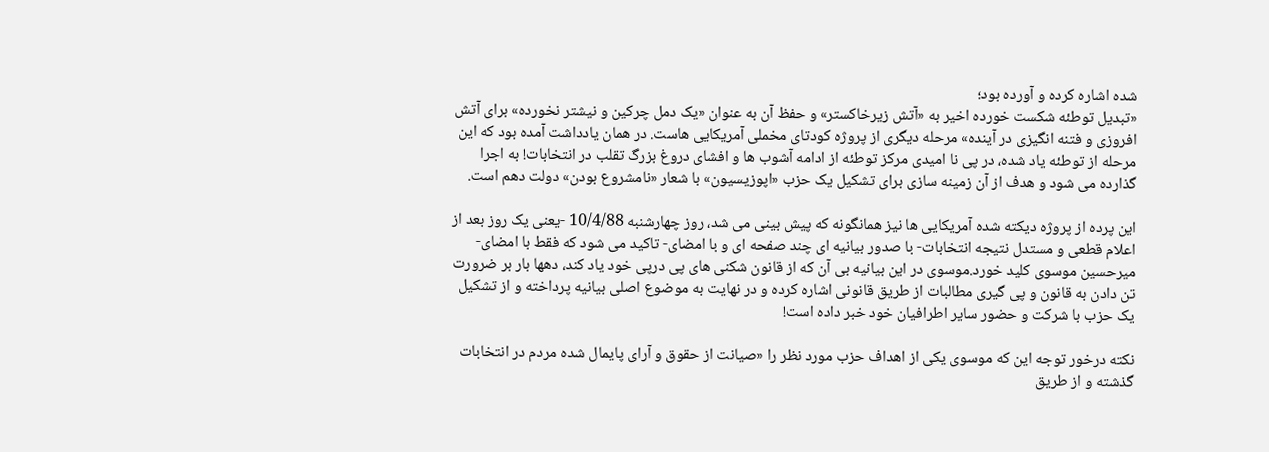شده اشاره کرده و آورده بود؛
«تبدیل توطئه شکست خورده اخیر به «آتش زیرخاکستر» و حفظ آن به عنوان «یک دمل چرکین و نیشتر نخورده» برای آتش افروزی و فتنه انگیزی در آینده» مرحله دیگری از پروژه کودتای مخملی آمریکایی هاست. در همان یادداشت آمده بود که این مرحله از توطئه یاد شده، در پی نا امیدی مرکز توطئه از ادامه آشوب ها و افشای دروغ بزرگ تقلب در انتخابات! به اجرا گذارده می شود و هدف از آن زمینه سازی برای تشکیل یک حزب «اپوزیسیون» با شعار «نامشروع بودن» دولت دهم است.

این پرده از پروژه دیکته شده آمریکایی ها نیز همانگونه که پیش بینی می شد، روز چهارشنبه 10/4/88 -یعنی یک روز بعد از اعلام قطعی و مستدل نتیجه انتخابات- با صدور بیانیه ای چند صفحه ای و با امضای- تاکید می شود که فقط با امضای- میرحسین موسوی کلید خورد.موسوی در این بیانیه بی آن که از قانون شکنی های پی درپی خود یاد کند، دهها بار بر ضرورت تن دادن به قانون و پی گیری مطالبات از طریق قانونی اشاره کرده و در نهایت به موضوع اصلی بیانیه پرداخته و از تشکیل یک حزب با شرکت و حضور سایر اطرافیان خود خبر داده است!

نکته درخور توجه این که موسوی یکی از اهداف حزب مورد نظر را «صیانت از حقوق و آرای پایمال شده مردم در انتخابات گذشته و از طریق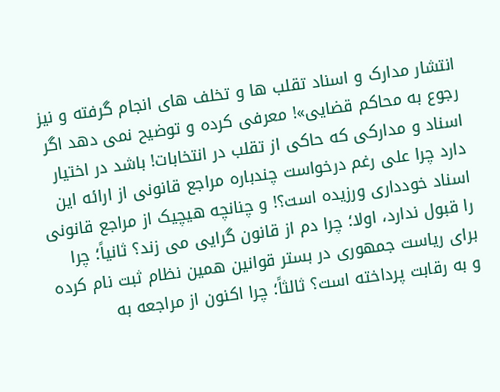انتشار مدارک و اسناد تقلب ها و تخلف های انجام گرفته و نیز رجوع به محاکم قضایی»! معرفی کرده و توضیح نمی دهد اگر اسناد و مدارکی که حاکی از تقلب در انتخابات! باشد در اختیار دارد چرا علی رغم درخواست چندباره مراجع قانونی از ارائه این اسناد خودداری ورزیده است؟! و چنانچه هیچیک از مراجع قانونی را قبول ندارد، اولا؛ چرا دم از قانون گرایی می زند؟ ثانیاً؛ چرا برای ریاست جمهوری در بستر قوانین همین نظام ثبت نام کرده و به رقابت پرداخته است؟ ثالثاً؛ چرا اکنون از مراجعه به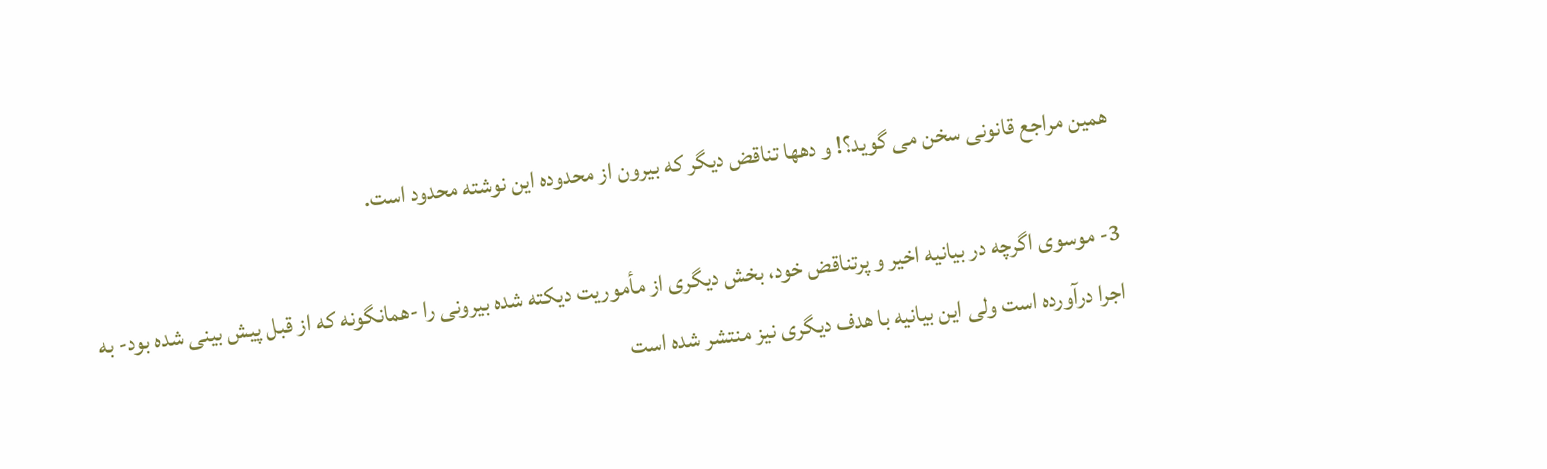همین مراجع قانونی سخن می گوید؟! و دهها تناقض دیگر که بیرون از محدوده این نوشته محدود است.

3- موسوی اگرچه در بیانیه اخیر و پرتناقض خود، بخش دیگری از مأموریت دیکته شده بیرونی را -همانگونه که از قبل پیش بینی شده بود- به اجرا درآورده است ولی این بیانیه با هدف دیگری نیز منتشر شده است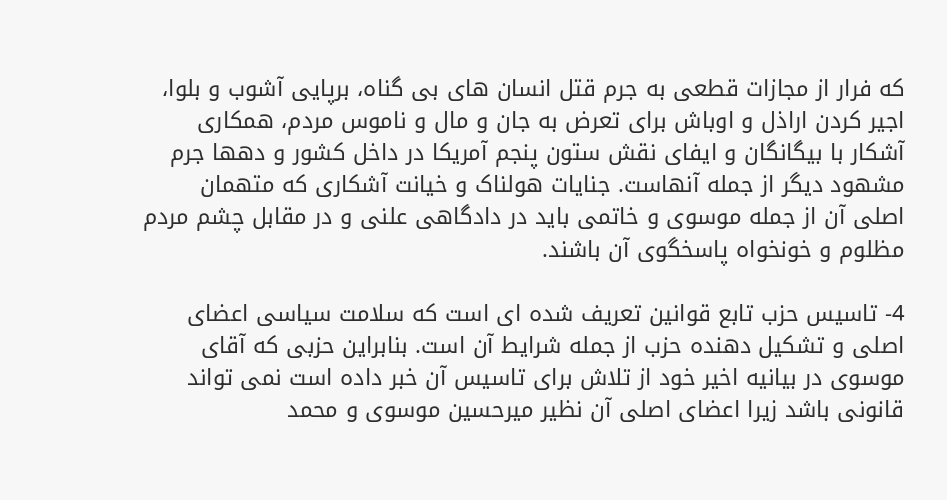که فرار از مجازات قطعی به جرم قتل انسان های بی گناه، برپایی آشوب و بلوا، اجیر کردن اراذل و اوباش برای تعرض به جان و مال و ناموس مردم، همکاری آشکار با بیگانگان و ایفای نقش ستون پنجم آمریکا در داخل کشور و دهها جرم مشهود دیگر از جمله آنهاست. جنایات هولناک و خیانت آشکاری که متهمان اصلی آن از جمله موسوی و خاتمی باید در دادگاهی علنی و در مقابل چشم مردم مظلوم و خونخواه پاسخگوی آن باشند.

4- تاسیس حزب تابع قوانین تعریف شده ای است که سلامت سیاسی اعضای اصلی و تشکیل دهنده حزب از جمله شرایط آن است. بنابراین حزبی که آقای موسوی در بیانیه اخیر خود از تلاش برای تاسیس آن خبر داده است نمی تواند قانونی باشد زیرا اعضای اصلی آن نظیر میرحسین موسوی و محمد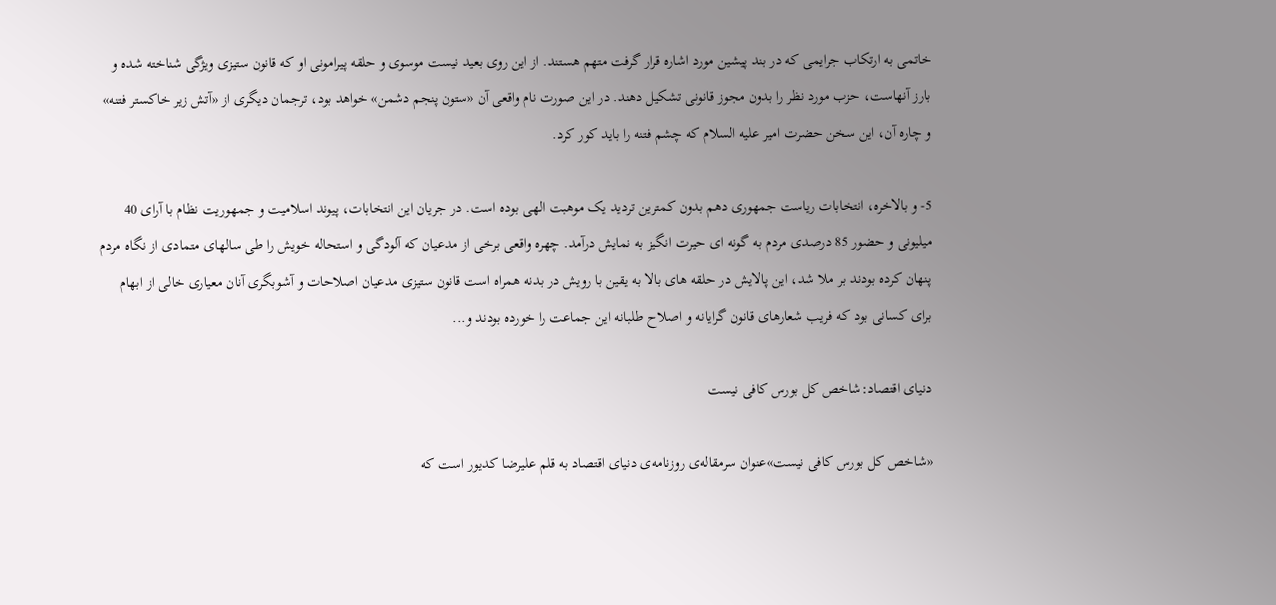خاتمی به ارتکاب جرایمی که در بند پیشین مورد اشاره قرار گرفت متهم هستند. از این روی بعید نیست موسوی و حلقه پیرامونی او که قانون ستیزی ویژگی شناخته شده و بارز آنهاست، حزب مورد نظر را بدون مجوز قانونی تشکیل دهند. در این صورت نام واقعی آن «ستون پنجم دشمن» خواهد بود، ترجمان دیگری از «آتش زیر خاکستر فتنه» و چاره آن، این سخن حضرت امیر علیه السلام که چشم فتنه را باید کور کرد.

5- و بالاخره، انتخابات ریاست جمهوری دهم بدون کمترین تردید یک موهبت الهی بوده است. در جریان این انتخابات، پیوند اسلامیت و جمهوریت نظام با آرای 40 میلیونی و حضور 85 درصدی مردم به گونه ای حیرت انگیز به نمایش درآمد. چهره واقعی برخی از مدعیان که آلودگی و استحاله خویش را طی سالهای متمادی از نگاه مردم پنهان کرده بودند بر ملا شد، این پالایش در حلقه های بالا به یقین با رویش در بدنه همراه است قانون ستیزی مدعیان اصلاحات و آشوبگری آنان معیاری خالی از ابهام برای کسانی بود که فریب شعارهای قانون گرایانه و اصلاح طلبانه این جماعت را خورده بودند و...

دنیای اقتصاد:شاخص کل بورس کافی نیست

«شاخص کل بورس کافی نیست»عنوان سرمقاله‌ی روزنامه‌ی دنیای اقتصاد به قلم علیرضا کدیور است که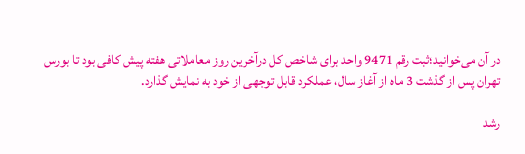در آن می‌خوانید؛ثبت رقم 9471 واحد برای شاخص کل درآخرین روز معاملاتی هفته پیش کافی بود تا بورس تهران پس از گذشت 3 ماه از آغاز سال، عملکرد قابل توجهی از خود به نمایش گذارد.

رشد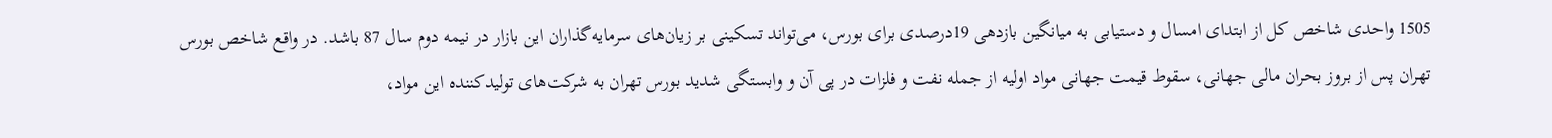1505 واحدی شاخص کل از ابتدای امسال و دستیابی به میانگین بازدهی 19درصدی برای بورس، می‌تواند تسکینی بر زیان‌های سرمایه‌گذاران این بازار در نیمه دوم سال 87 باشد. در واقع شاخص بورس تهران پس از بروز بحران مالی جهانی، سقوط قیمت جهانی مواد اولیه از جمله نفت و فلزات در پی آن و وابستگی شدید بورس تهران به شرکت‌های تولیدکننده این مواد،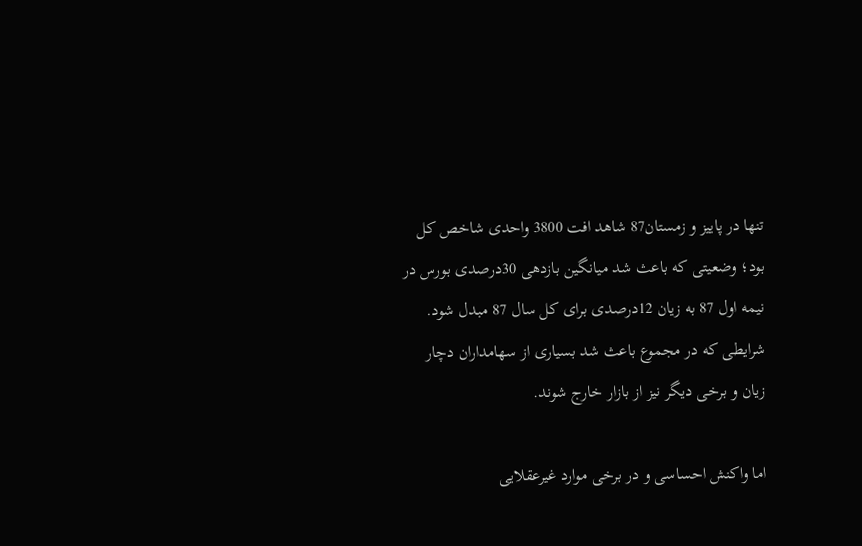تنها در پاییز و زمستان87 شاهد افت 3800 واحدی شاخص کل بود؛ وضعیتی که باعث شد میانگین بازدهی 30درصدی بورس در نیمه اول 87 به زیان 12درصدی برای کل سال 87 مبدل شود. شرایطی که در مجموع باعث شد بسیاری از سهامداران دچار زیان و برخی دیگر نیز از بازار خارج شوند.

اما واکنش احساسی و در برخی موارد غیرعقلایی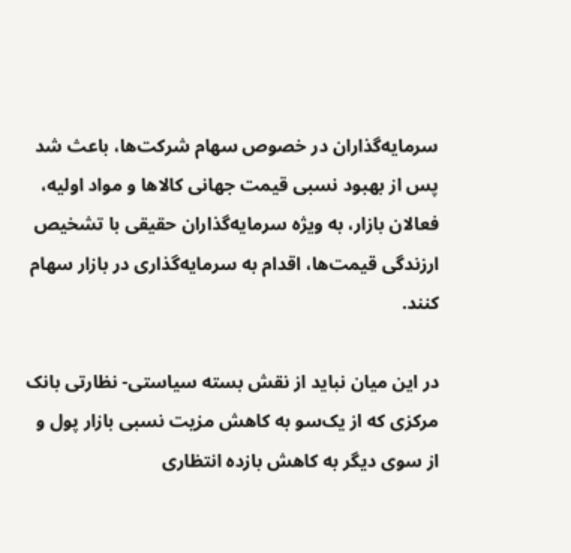سرمایه‌گذاران در خصوص سهام شرکت‌ها، باعث شد پس از بهبود نسبی قیمت جهانی کالاها و مواد اولیه، فعالان بازار، به ویژه سرمایه‌گذاران حقیقی با تشخیص ارزندگی قیمت‌ها، اقدام به سرمایه‌گذاری در بازار سهام کنند.

در این میان نباید از نقش بسته سیاستی- نظارتی بانک مرکزی که از یک‌سو به کاهش مزیت نسبی بازار پول و از سوی دیگر به کاهش بازده انتظاری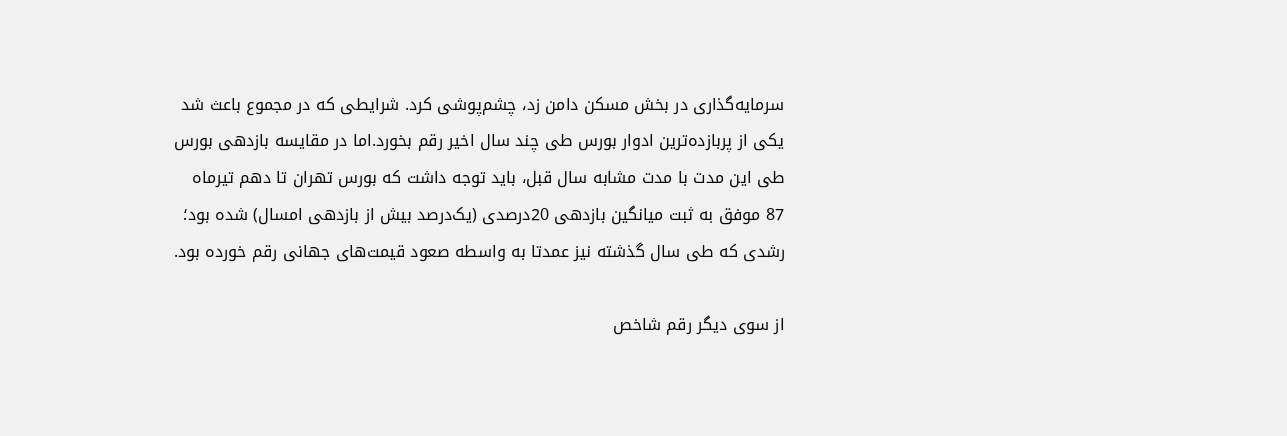سرمایه‌گذاری در بخش مسکن دامن زد، چشم‌پوشی کرد. شرایطی که در مجموع باعث شد یکی از پربازده‌ترین ادوار بورس طی چند سال اخیر رقم بخورد.اما در مقایسه بازدهی بورس طی این مدت با مدت مشابه سال قبل، باید توجه داشت که بورس تهران تا دهم تیرماه 87 موفق به ثبت میانگین بازدهی 20درصدی (یک‌درصد بیش از بازدهی امسال) شده بود؛ رشدی که طی سال گذشته نیز عمدتا به واسطه صعود قیمت‌های جهانی رقم خورده بود.

از سوی دیگر رقم شاخص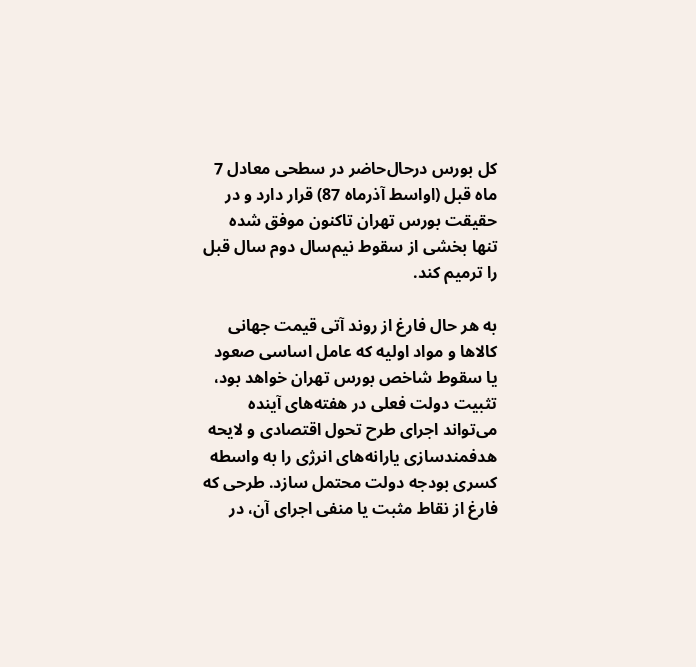کل بورس در‌حال‌حاضر در سطحی معادل 7 ماه قبل (اواسط آذرماه 87) قرار دارد و در حقیقت بورس تهران تاکنون موفق شده تنها بخشی از سقوط نیم‌سال دوم سال قبل را ترمیم کند.

به هر حال فارغ از روند آتی قیمت جهانی کالاها و مواد اولیه که عامل اساسی صعود یا سقوط شاخص بورس تهران خواهد بود، تثبیت دولت فعلی در هفته‌های آینده می‌تواند اجرای طرح تحول اقتصادی و لایحه هدفمندسازی یارانه‌های انرژی را به واسطه‌ کسری بودجه دولت محتمل سازد. طرحی که فارغ از نقاط مثبت یا منفی اجرای آن، در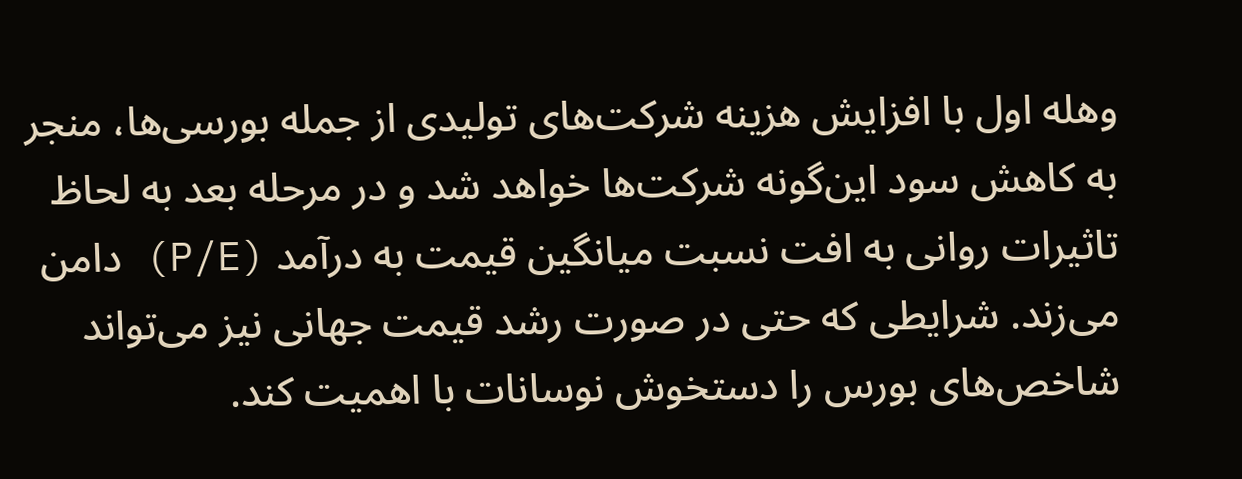وهله اول با افزایش هزینه شرکت‌های تولیدی از جمله بورسی‌ها، منجر به کاهش سود این‌گونه شرکت‌ها خواهد شد و در مرحله بعد به لحاظ تاثیرات روانی به افت نسبت میانگین قیمت به درآمد (P/E) دامن می‌زند. شرایطی که حتی در صورت رشد قیمت جهانی نیز می‌تواند شاخص‌های بورس را دستخوش نوسانات با اهمیت کند.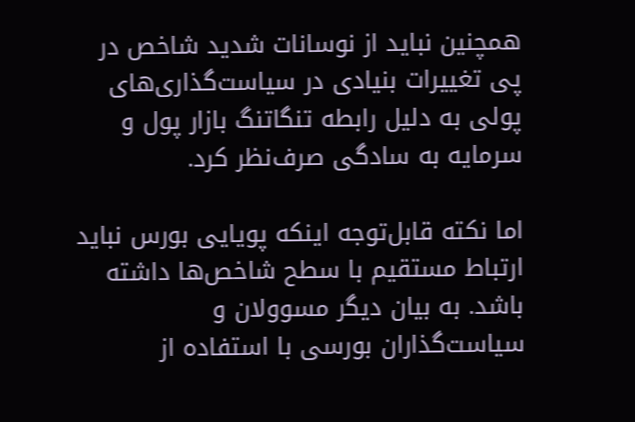همچنین نباید از نوسانات شدید شاخص‌ در پی تغییرات بنیادی در سیاست‌گذاری‌های پولی به دلیل رابطه تنگاتنگ بازار پول و سرمایه به سادگی صرف‌نظر کرد.

اما نکته قابل‌توجه اینکه پویایی بورس نباید ارتباط مستقیم با سطح شاخص‌ها داشته باشد. به بیان دیگر مسوولان و سیاست‌گذاران بورسی با استفاده از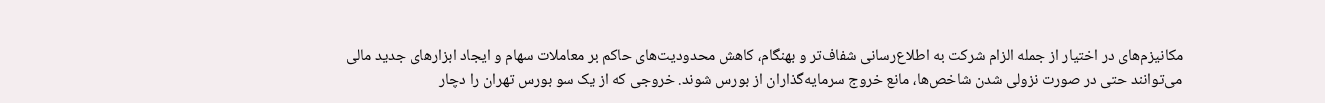مکانیزم‌های در اختیار از جمله الزام شرکت به اطلاع‌رسانی شفاف‌تر و بهنگام، کاهش محدودیت‌های حاکم بر معاملات سهام و ایجاد ابزارهای جدید مالی می‌توانند حتی در صورت نزولی شدن شاخص‌ها، مانع خروج سرمایه‌گذاران از بورس شوند. خروجی که از یک سو بورس تهران را دچار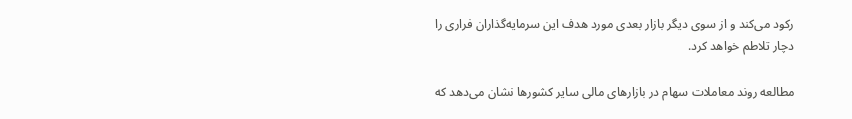رکود می‌کند و از سوی دیگر بازار بعدی مورد هدف این سرمایه‌گذاران فراری را دچار تلاطم خواهد کرد.

مطالعه روند معاملات سهام در بازارهای مالی سایر کشورها نشان می‌دهد که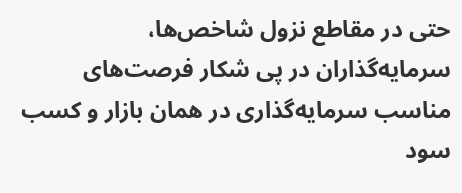حتی در مقاطع نزول شاخص‌ها، سرمایه‌گذاران در پی شکار فرصت‌های مناسب سرمایه‌گذاری در همان بازار و کسب سود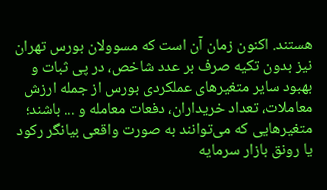هستند. اکنون زمان آن است که مسوولان بورس تهران نیز بدون تکیه صرف بر عدد شاخص، در پی ثبات و بهبود سایر متغیرهای عملکردی بورس از جمله ارزش معاملات، تعداد خریداران، دفعات معامله و ... باشند؛ متغیرهایی که می‌توانند به صورت واقعی بیانگر رکود یا رونق بازار سرمایه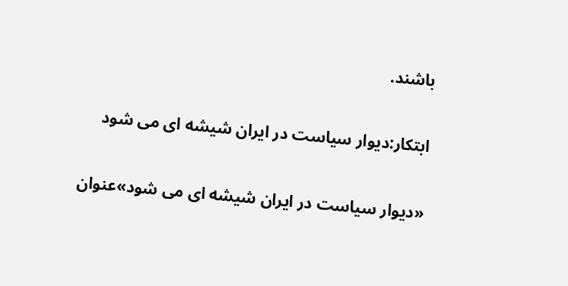باشند.

ابتکار:دیوار سیاست در ایران شیشه ای می شود

«دیوار سیاست در ایران شیشه ای می شود»عنوان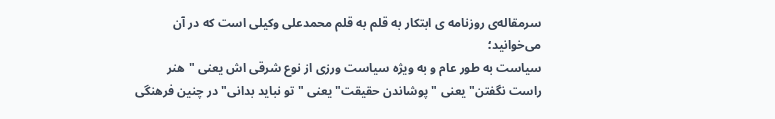سرمقاله‌ی روزنامه ی ابتکار به قلم به قلم محمدعلی وکیلی است که در آن می‌خوانید؛
سیاست به طور عام و به ویژه سیاست ورزی از نوع شرقی اش یعنی "هنر راست نگفتن" یعنی "پوشاندن حقیقت" یعنی "تو نباید بدانی" در چنین فرهنگی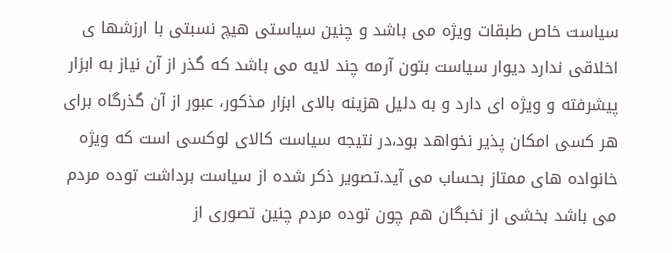سیاست خاص طبقات ویژه می باشد و چنین سیاستی هیچ نسبتی با ارزشها ی اخلاقی ندارد دیوار سیاست بتون آرمه چند لایه می باشد که گذر از آن نیاز به ابزار پیشرفته و ویژه ای دارد و به دلیل هزینه بالای ابزار مذکور، عبور از آن گذرگاه برای هر کسی امکان پذیر نخواهد بود،در نتیجه سیاست کالای لوکسی است که ویژه خانواده های ممتاز بحساب می آید.تصویر ذکر شده از سیاست برداشت توده مردم می باشد بخشی از نخبگان هم چون توده مردم چنین تصوری از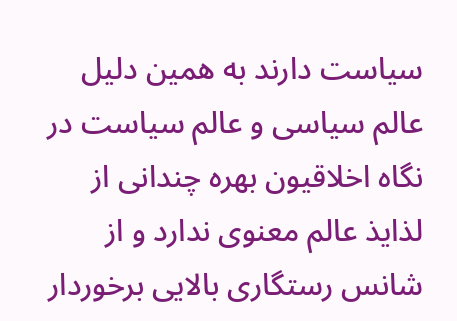سیاست دارند به همین دلیل عالم سیاسی و عالم سیاست در نگاه اخلاقیون بهره چندانی از لذایذ عالم معنوی ندارد و از شانس رستگاری بالایی برخوردار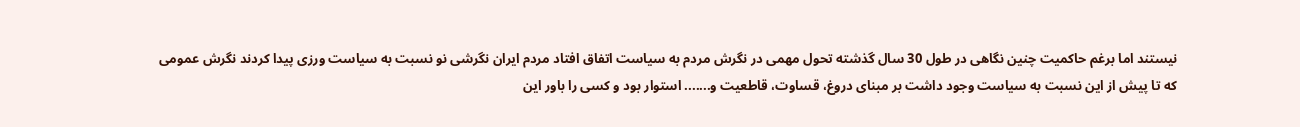نیستند اما برغم حاکمیت چنین نگاهی در طول 30 سال گذشته تحول مهمی در نگرش مردم به سیاست اتفاق افتاد مردم ایران نگرشی نو نسبت به سیاست ورزی پیدا کردند نگرش عمومی که تا پیش از این نسبت به سیاست وجود داشت بر مبنای دروغ، قساوت، قاطعیت و....... استوار بود و کسی را باور این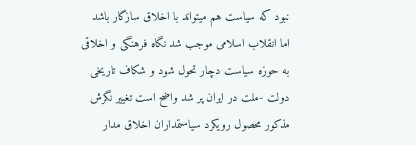نبود که سیاست هم میتواند با اخلاق سازگار باشد اما انقلاب اسلامی موجب شد نگاه فرهنگی و اخلاقی به حوزه سیاست دچار تحول شود و شکاف تاریخی دولت -ملت در ایران پر شد واضح است تغییر نگرش مذکور محصول رویکرد سیاستمداران اخلاق مدار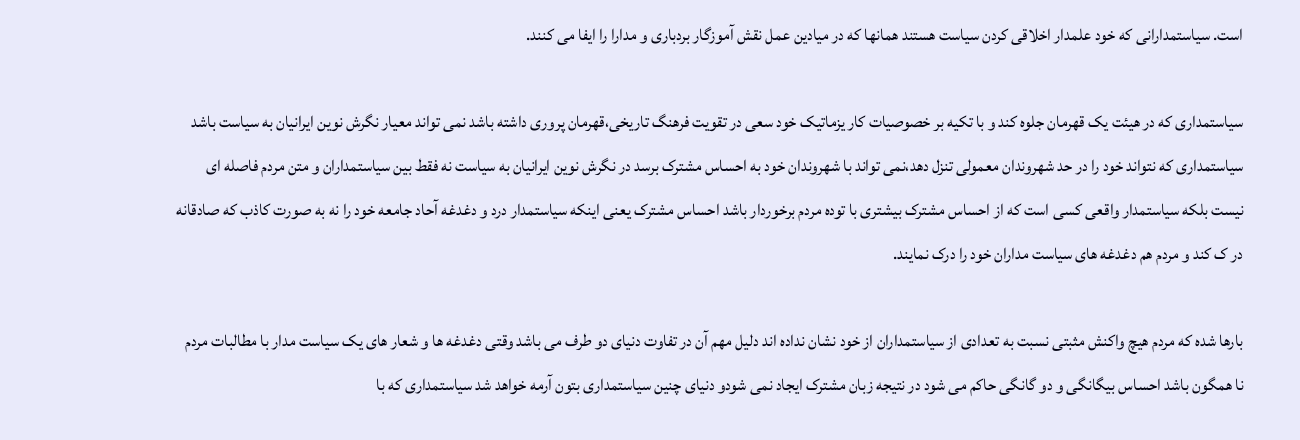است. سیاستمدارانی که خود علمدار اخلاقی کردن سیاست هستند همانها که در میادین عمل نقش آموزگار بردباری و مدارا را ایفا می کنند.

سیاستمداری که در هیئت یک قهرمان جلوه کند و با تکیه بر خصوصیات کار یزماتیک خود سعی در تقویت فرهنگ تاریخی،قهرمان پروری داشته باشد نمی تواند معیار نگرش نوین ایرانیان به سیاست باشد سیاستمداری که نتواند خود را در حد شهروندان معمولی تنزل دهد،نمی تواند با شهروندان خود به احساس مشترک برسد در نگرش نوین ایرانیان به سیاست نه فقط بین سیاستمداران و متن مردم فاصله ای نیست بلکه سیاستمدار واقعی کسی است که از احساس مشترک بیشتری با توده مردم برخوردار باشد احساس مشترک یعنی اینکه سیاستمدار درد و دغدغه آحاد جامعه خود را نه به صورت کاذب که صادقانه در ک کند و مردم هم دغدغه های سیاست مداران خود را درک نمایند.

بارها شده که مردم هیچ واکنش مثبتی نسبت به تعدادی از سیاستمداران از خود نشان نداده اند دلیل مهم آن در تفاوت دنیای دو طرف می باشد وقتی دغدغه ها و شعار های یک سیاست مدار با مطالبات مردم نا همگون باشد احساس بیگانگی و دو گانگی حاکم می شود در نتیجه زبان مشترک ایجاد نمی شودو دنیای چنین سیاستمداری بتون آرمه خواهد شد سیاستمداری که با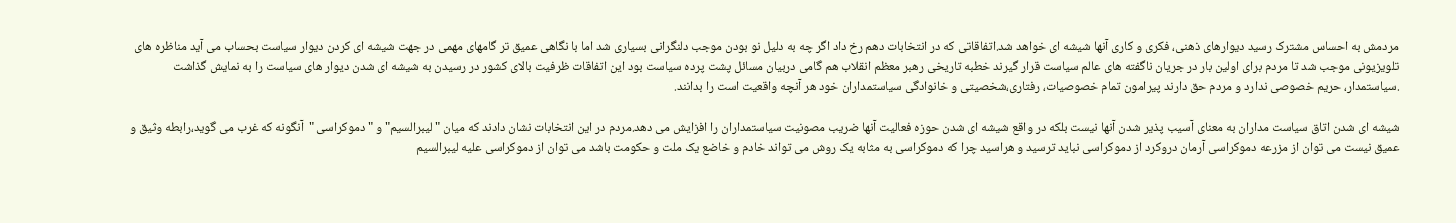مردمش به احساس مشترک رسید دیوارهای ذهنی، فکری و کاری آنها شیشه ای خواهد شد.اتفاقاتی که در انتخابات دهم رخ داد اگر چه به دلیل نو بودن موجب دلنگرانی بسیاری شد اما با نگاهی عمیق تر گامهای مهمی در جهت شیشه ای کردن دیوار سیاست بحساب می آید مناظره های تلویزیونی موجب شد تا مردم برای اولین بار در جریان ناگفته های عالم سیاست قرار گیرند خطبه تاریخی رهبر معظم انقلاب هم گامی دربیان مسائل پشت پرده سیاست بود این اتفاقات ظرفیت بالای کشور در رسیدن به شیشه ای شدن دیوار های سیاست را به نمایش گذاشت .سیاستمدار، حریم خصوصی ندارد و مردم حق دارند پیرامون تمام خصوصیات، رفتاری،شخصیتی و خانوادگی سیاستمداران خود هر آنچه واقعیت است را بدانند.

شیشه ای شدن اتاق سیاست مداران به معنای آسیب پذیر شدن آنها نیست بلکه در واقع شیشه ای شدن حوزه فعالیت آنها ضریب مصونیت سیاستمداران را افزایش می دهد.مردم در این انتخابات نشان دادند که میان "لیبرالسیم" و "دموکراسی "آنگونه که غرب می گوید،رابطه وثیق و عمیق نیست می توان از مزرعه دموکراسی آرمان دروکرد از دموکراسی نباید ترسید و هراسید چرا که دموکراسی به مثابه یک روش می تواند خادم و خاضع یک ملت و حکومت باشد می توان از دموکراسی علیه لیبرالسیم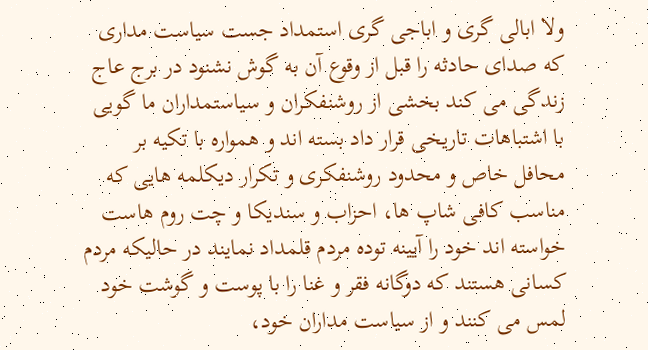ولا ابالی گری و اباجی گری استمداد جست سیاست مداری که صدای حادثه را قبل از وقوع آن به گوش نشنود در برج عاج زندگی می کند بخشی از روشنفکران و سیاستمداران ما گویی با اشتباهات تاریخی قرار داد بسته اند و همواره با تکیه بر محافل خاص و محدود روشنفکری و تکرار دیکلمه هایی که مناسب کافی شاپ ها، احزاب و سندیکا و چت روم هاست خواسته اند خود را آیینه توده مردم قلمداد نمایند در حالیکه مردم کسانی هستند که دوگانه فقر و غنا را با پوست و گوشت خود لمس می کنند و از سیاست مداران خود،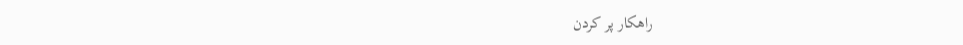راهکار پر کردن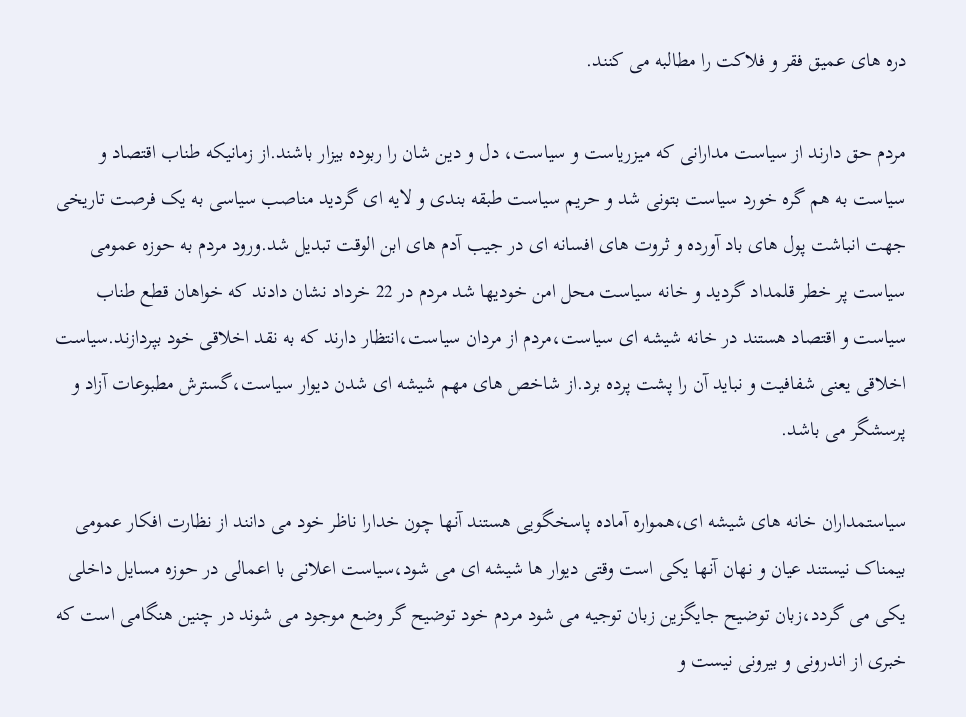دره های عمیق فقر و فلاکت را مطالبه می کنند.

مردم حق دارند از سیاست مدارانی که میزریاست و سیاست، دل و دین شان را ربوده بیزار باشند.از زمانیکه طناب اقتصاد و سیاست به هم گره خورد سیاست بتونی شد و حریم سیاست طبقه بندی و لایه ای گردید مناصب سیاسی به یک فرصت تاریخی جهت انباشت پول های باد آورده و ثروت های افسانه ای در جیب آدم های ابن الوقت تبدیل شد.ورود مردم به حوزه عمومی سیاست پر خطر قلمداد گردید و خانه سیاست محل امن خودیها شد مردم در 22 خرداد نشان دادند که خواهان قطع طناب سیاست و اقتصاد هستند در خانه شیشه ای سیاست،مردم از مردان سیاست،انتظار دارند که به نقد اخلاقی خود بپردازند.سیاست اخلاقی یعنی شفافیت و نباید آن را پشت پرده برد.از شاخص های مهم شیشه ای شدن دیوار سیاست،گسترش مطبوعات آزاد و پرسشگر می باشد.

سیاستمداران خانه های شیشه ای،همواره آماده پاسخگویی هستند آنها چون خدارا ناظر خود می دانند از نظارت افکار عمومی بیمناک نیستند عیان و نهان آنها یکی است وقتی دیوار ها شیشه ای می شود،سیاست اعلانی با اعمالی در حوزه مسایل داخلی یکی می گردد،زبان توضیح جایگزین زبان توجیه می شود مردم خود توضیح گر وضع موجود می شوند در چنین هنگامی است که خبری از اندرونی و بیرونی نیست و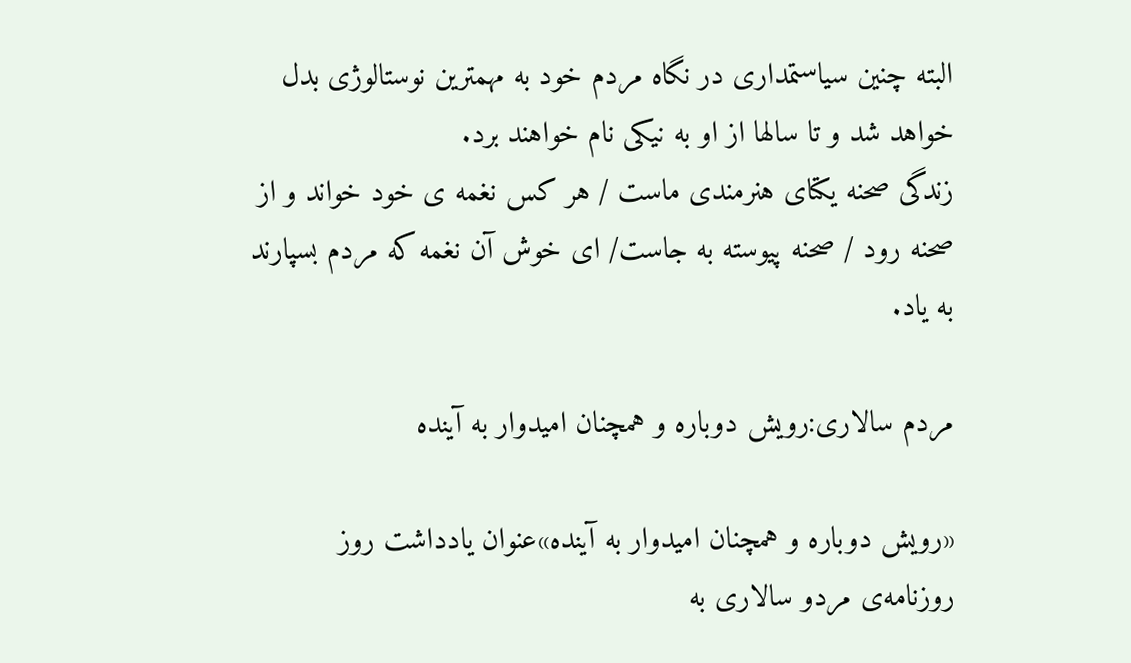البته چنین سیاستمداری در نگاه مردم خود به مهمترین نوستالوژی بدل خواهد شد و تا سالها از او به نیکی نام خواهند برد.
زندگی صحنه یکتای هنرمندی ماست / هر کس نغمه ی خود خواند و از صحنه رود / صحنه پیوسته به جاست/ ای خوش آن نغمه که مردم بسپارند به یاد.

مردم سالاری:رویش دوباره و همچنان امیدوار به آینده

«رویش دوباره و همچنان امیدوار به آینده»عنوان یادداشت روز روزنامه‌ی مردو سالاری به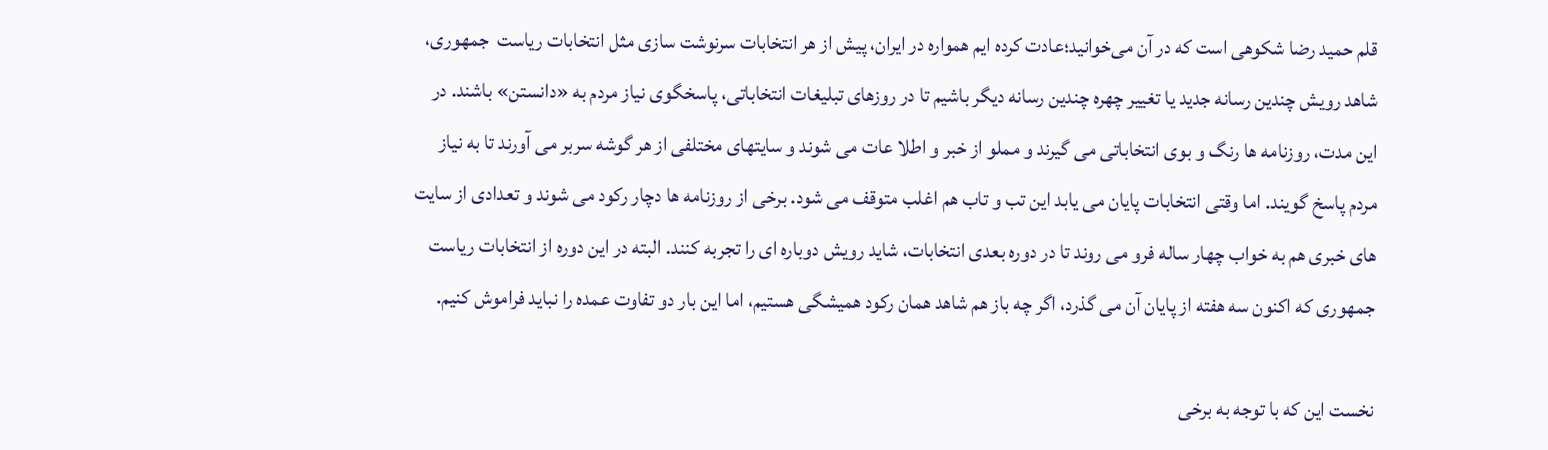قلم حمید رضا شکوهی است که در آن می‌خوانید؛عادت کرده ایم همواره در ایران، پیش از هر انتخابات سرنوشت سازی مثل انتخابات ریاست  جمهوری، شاهد رویش چندین رسانه جدید یا تغییر چهره چندین رسانه دیگر باشیم تا در روزهای تبلیغات انتخاباتی، پاسخگوی نیاز مردم به «دانستن» باشند. در این مدت، روزنامه ها رنگ و بوی انتخاباتی می گیرند و مملو از خبر و اطلا عات می شوند و سایتهای مختلفی از هر گوشه سربر می آورند تا به نیاز مردم پاسخ گویند. اما وقتی انتخابات پایان می یابد این تب و تاب هم اغلب متوقف می شود. برخی از روزنامه ها دچار رکود می شوند و تعدادی از سایت های خبری هم به خواب چهار ساله فرو می روند تا در دوره بعدی انتخابات، شاید رویش دوباره ای را تجربه کنند. البته در این دوره از انتخابات ریاست جمهوری که اکنون سه هفته از پایان آن می گذرد، اگر چه باز هم شاهد همان رکود همیشگی هستیم، اما این بار دو تفاوت عمده را نباید فراموش کنیم.

نخست این که با توجه به برخی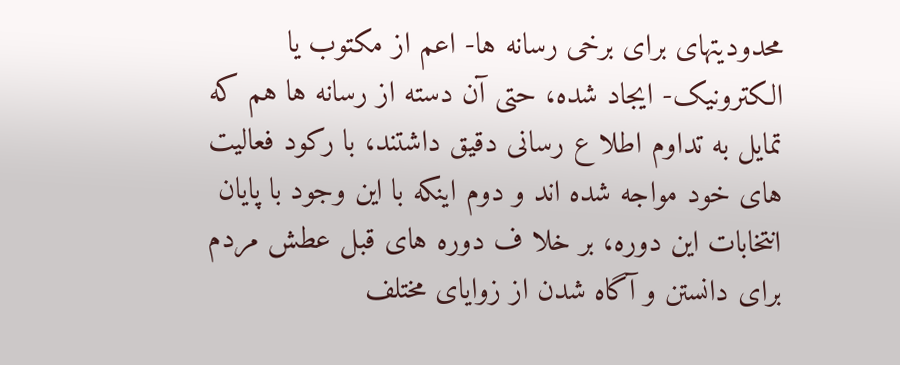محدودیتهای برای برخی رسانه ها- اعم از مکتوب یا الکترونیک- ایجاد شده، حتی آن دسته از رسانه ها هم که تمایل به تداوم اطلا ع رسانی دقیق داشتند، با رکود فعالیت های خود مواجه شده اند و دوم اینکه با این وجود با پایان انتخابات این دوره، بر خلا ف دوره های قبل عطش مردم برای دانستن و آگاه شدن از زوایای مختلف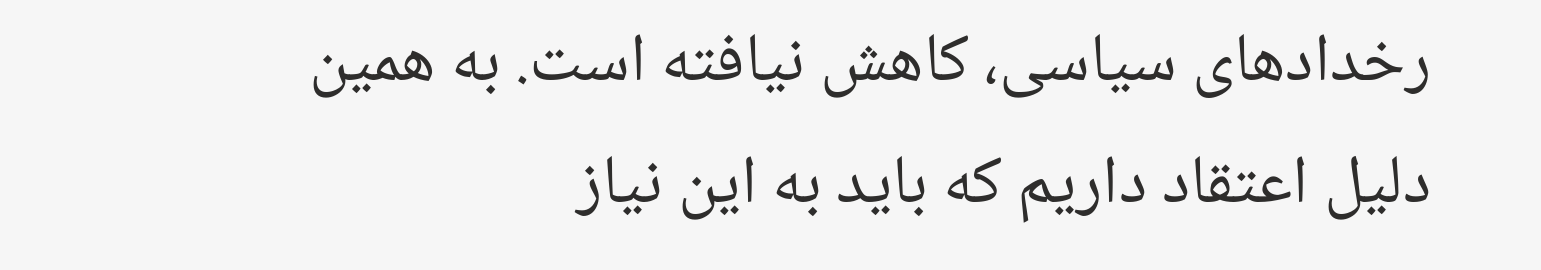رخدادهای سیاسی، کاهش نیافته است. به همین دلیل اعتقاد داریم که باید به این نیاز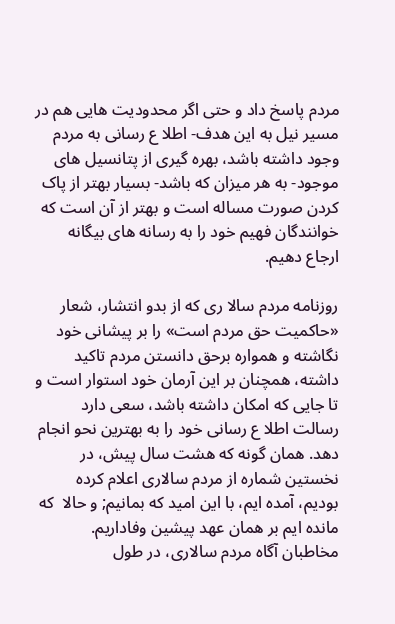مردم پاسخ داد و حتی اگر محدودیت هایی هم در مسیر نیل به این هدف- اطلا ع رسانی به مردم وجود داشته باشد، بهره گیری از پتانسیل های موجود- به هر میزان که باشد- بسیار بهتر از پاک کردن صورت مساله است و بهتر از آن است که خوانندگان فهیم خود را به رسانه های بیگانه  ارجاع دهیم.

روزنامه مردم سالا ری که از بدو انتشار، شعار «حاکمیت حق مردم است» را بر پیشانی خود نگاشته و همواره برحق دانستن مردم تاکید داشته، همچنان بر این آرمان خود استوار است و تا جایی که امکان داشته باشد، سعی دارد رسالت اطلا ع رسانی خود را به بهترین نحو انجام دهد. همان گونه که هشت سال پیش، در نخستین شماره از مردم سالاری اعلام کرده بودیم، آمده ایم، با این امید که بمانیم; و حالا  که مانده ایم بر همان عهد پیشین وفاداریم. مخاطبان آگاه مردم سالاری، در طول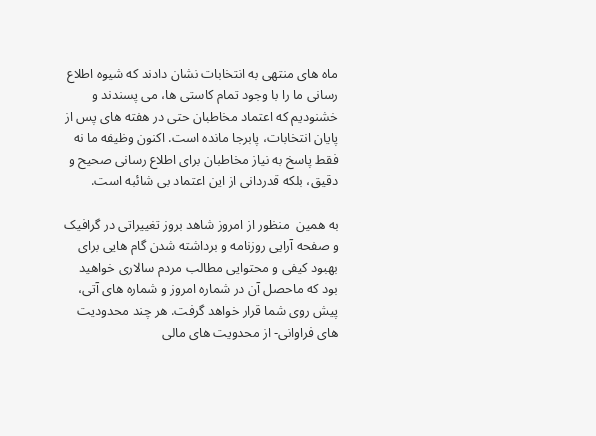ماه های منتهی به انتخابات نشان دادند که شیوه اطلاع رسانی ما را با وجود تمام کاستی ها، می پسندند و خشنودیم که اعتماد مخاطبان حتی در هفته های پس از پایان انتخابات، پابرجا مانده است. اکنون وظیفه ما نه فقط پاسخ به نیاز مخاطبان برای اطلاع رسانی صحیح و دقیق، بلکه قدردانی از این اعتماد بی شائبه است.

به همین  منظور از امروز شاهد بروز تغییراتی در گرافیک و صفحه آرایی روزنامه و برداشته شدن گام هایی برای بهبود کیفی و محتوایی مطالب مردم سالاری خواهید بود که ماحصل آن در شماره امروز و شماره های آتی، پیش روی شما قرار خواهد گرفت. هر چند محدودیت های فراوانی- از محدویت های مالی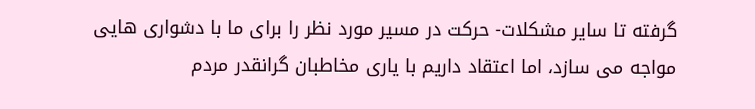گرفته تا سایر مشکلات- حرکت در مسیر مورد نظر را برای ما با دشواری هایی مواجه می سازد، اما اعتقاد داریم با یاری مخاطبان گرانقدر مردم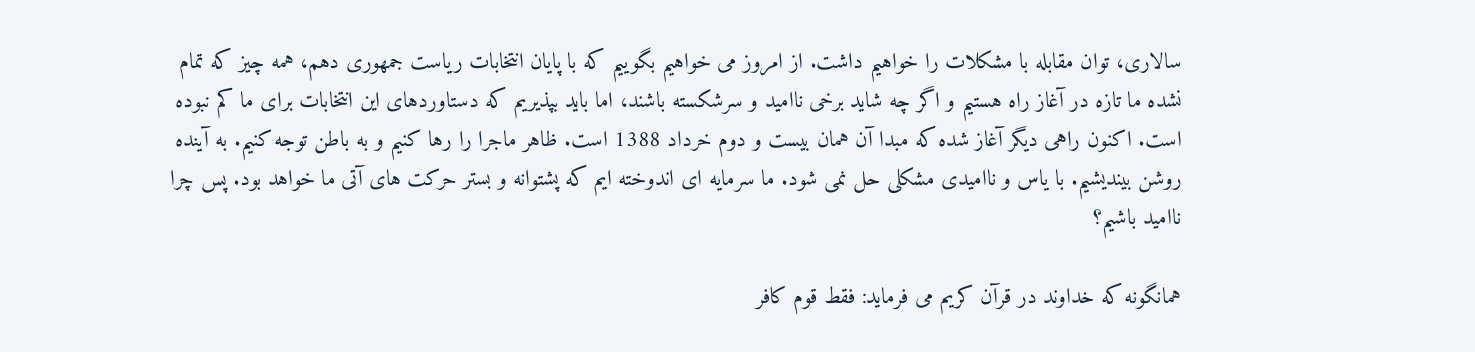سالاری، توان مقابله با مشکلات را خواهیم داشت. از امروز می خواهیم بگوییم که با پایان انتخابات ریاست جمهوری دهم، همه چیز که تمام نشده ما تازه در آغاز راه هستیم و اگر چه شاید برخی ناامید و سرشکسته باشند، اما باید بپذیریم که دستاوردهای این انتخابات برای ما کم نبوده است. اکنون راهی دیگر آغاز شده که مبدا آن همان بیست و دوم خرداد 1388 است. ظاهر ماجرا را رها کنیم و به باطن توجه کنیم. به آینده روشن بیندیشیم. با یاس و ناامیدی مشکلی حل نمی شود. ما سرمایه ای اندوخته ایم که پشتوانه و بستر حرکت های آتی ما خواهد بود. پس چرا ناامید باشیم؟

همانگونه که خداوند در قرآن کریم می فرماید: فقط قوم کافر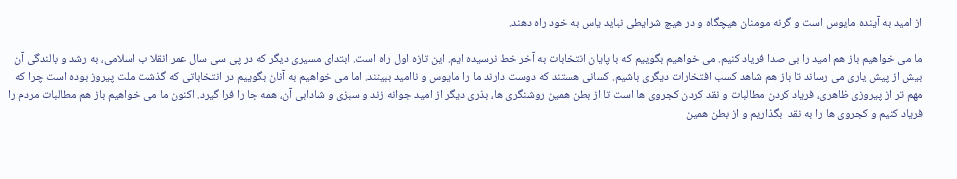از امید به آینده مایوس است و گرنه مومنان هیچگاه و در هیچ شرایطی نباید یاس به خود راه دهند.

ما می خواهیم باز هم امید را بی صدا فریاد کنیم. می خواهیم بگوییم که با پایان انتخابات به آخر خط نرسیده ایم. این تازه اول راه است. ابتدای مسیری دیگر که در پی سی سال عمر انقلا ب اسلامی، به رشد و بالندگی آن بیش از پیش یاری می رساند تا باز هم شاهد کسب افتخارات دیگری باشیم. کسانی هستند که دوست دارند ما را مایوس و ناامید ببینند. اما می خواهیم به آنان بگوییم در انتخاباتی که گذشت ملت پیروز بوده است چرا که مهم تر از پیروزی ظاهری، فریاد کردن مطالبات و نقد کردن کجروی ها است تا از بطن همین روشنگری ها، بذری دیگر از امید جوانه زند و سبزی و شادابی آن، همه جا را فرا گیرد. اکنون ما می خواهیم باز هم مطالبات مردم را فریاد کنیم و کجروی ها را به نقد  بگذاریم و از بطن همین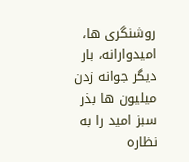روشنگری ها، امیدوارانه، بار دیگر جوانه زدن میلیون ها بذر سبز امید را به نظاره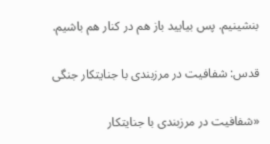بنشینیم. پس بیایید باز هم در کنار هم باشیم.

قدس: شفافیت در مرزبندی با جنایتکار جنگی

«شفافیت در مرزبندی با جنایتکار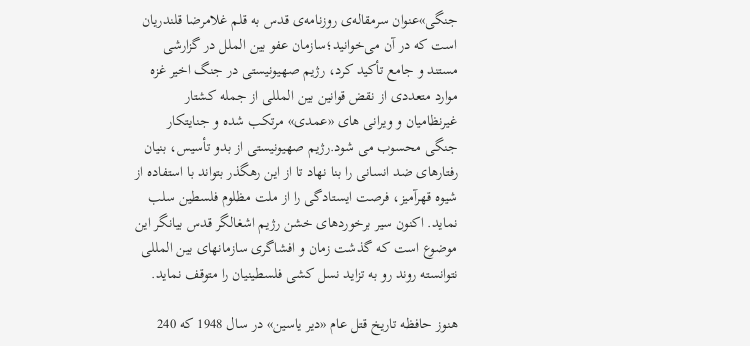جنگی»عنوان سرمقاله‌ی روزنامه‌ی قدس به قلم غلامرضا قلندریان است که در آن می‌خوانید؛سازمان عفو بین الملل در گزارشی مستند و جامع تأکید کرد، رژیم صهیونیستی در جنگ اخیر غزه موارد متعددی از نقض قوانین بین المللی از جمله کشتار غیرنظامیان و ویرانی های «عمدی» مرتکب شده و جنایتکار جنگی محسوب می شود.رژیم صهیونیستی از بدو تأسیس، بنیان رفتارهای ضد انسانی را بنا نهاد تا از این رهگذر بتواند با استفاده از شیوه قهرآمیز، فرصت ایستادگی را از ملت مظلوم فلسطین سلب نماید. اکنون سیر برخوردهای خشن رژیم اشغالگر قدس بیانگر این موضوع است که گذشت زمان و افشاگری سازمانهای بین المللی نتوانسته روند رو به تزاید نسل کشی فلسطینیان را متوقف نماید.

هنوز حافظه تاریخ قتل عام «دیر یاسین» در سال 1948 که 240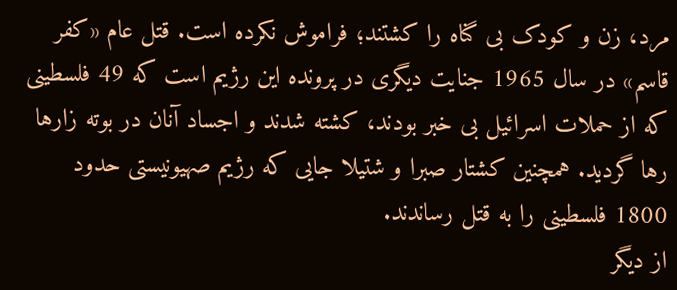مرد، زن و کودک بی گناه را کشتند؛ فراموش نکرده است. قتل عام «کفر قاسم» در سال 1965 جنایت دیگری در پرونده این رژیم است که 49 فلسطینی که از حملات اسرائیل بی خبر بودند، کشته شدند و اجساد آنان در بوته زارها رها گردید. همچنین کشتار صبرا و شتیلا جایی که رژیم صهیونیستی حدود 1800 فلسطینی را به قتل رساندند.
از دیگر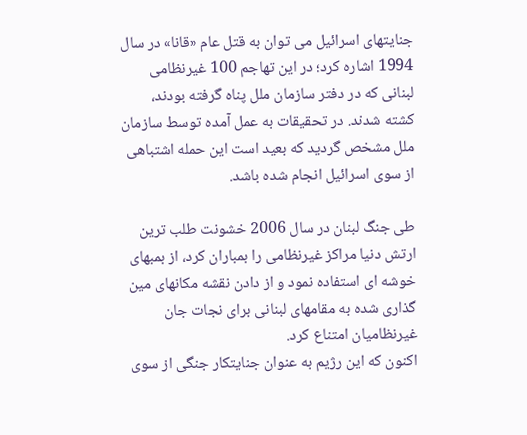جنایتهای اسرائیل می توان به قتل عام «قانا» در سال 1994 اشاره کرد؛ در این تهاجم 100 غیرنظامی لبنانی که در دفتر سازمان ملل پناه گرفته بودند، کشته شدند. در تحقیقات به عمل آمده توسط سازمان ملل مشخص گردید که بعید است این حمله اشتباهی از سوی اسرائیل انجام شده باشد.

طی جنگ لبنان در سال 2006 خشونت طلب ترین ارتش دنیا مراکز غیرنظامی را بمباران کرد، از بمبهای خوشه ای استفاده نمود و از دادن نقشه مکانهای مین گذاری شده به مقامهای لبنانی برای نجات جان غیرنظامیان امتناع کرد.
اکنون که این رژیم به عنوان جنایتکار جنگی از سوی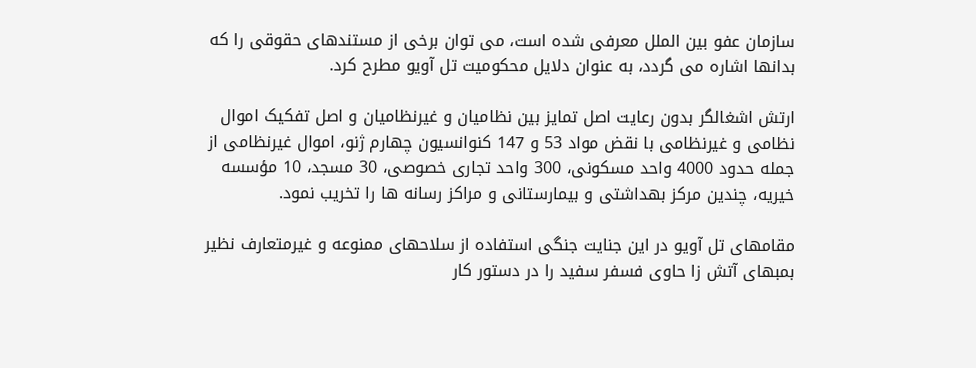سازمان عفو بین الملل معرفی شده است، می توان برخی از مستندهای حقوقی را که بدانها اشاره می گردد، به عنوان دلایل محکومیت تل آویو مطرح کرد.

ارتش اشغالگر بدون رعایت اصل تمایز بین نظامیان و غیرنظامیان و اصل تفکیک اموال نظامی و غیرنظامی با نقض مواد 53 و 147 کنوانسیون چهارم ژنو، اموال غیرنظامی از جمله حدود 4000 واحد مسکونی، 300 واحد تجاری خصوصی، 30 مسجد، 10 مؤسسه خیریه، چندین مرکز بهداشتی و بیمارستانی و مراکز رسانه ها را تخریب نمود.

مقامهای تل آویو در این جنایت جنگی استفاده از سلاحهای ممنوعه و غیرمتعارف نظیر بمبهای آتش زا حاوی فسفر سفید را در دستور کار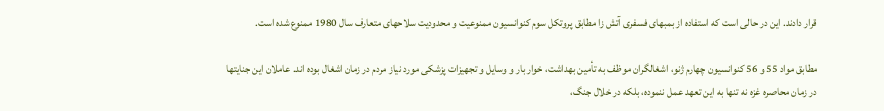قرار دادند. این در حالی است که استفاده از بمبهای فسفری آتش زا مطابق پروتکل سوم کنوانسیون ممنوعیت و محدودیت سلاحهای متعارف سال 1980 ممنوع شده است.

مطابق مواد 55 و 56 کنوانسیون چهارم ژنو، اشغالگران موظف به تأمین بهداشت، خوار بار و وسایل و تجهیزات پزشکی مورد نیاز مردم در زمان اشغال بوده اند. عاملان این جنایتها در زمان محاصره غزه نه تنها به این تعهد عمل ننموده، بلکه در خلال جنگ،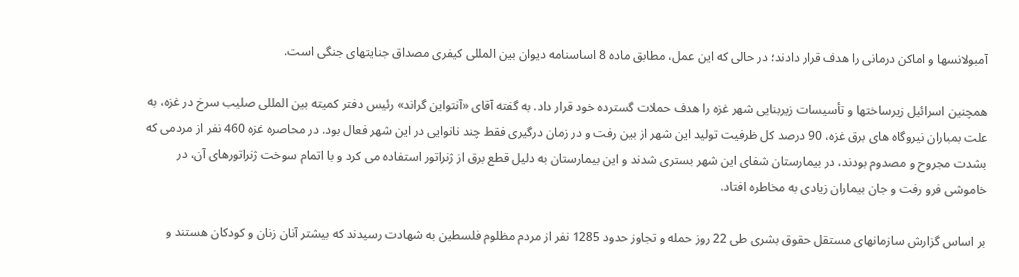آمبولانسها و اماکن درمانی را هدف قرار دادند؛ در حالی که این عمل، مطابق ماده 8 اساسنامه دیوان بین المللی کیفری مصداق جنایتهای جنگی است.

همچنین اسرائیل زیرساختها و تأسیسات زیربنایی شهر غزه را هدف حملات گسترده خود قرار داد. به گفته آقای «آنتواین گراند» رئیس دفتر کمیته بین المللی صلیب سرخ در غزه، به علت بمباران نیروگاه های برق غزه، 90 درصد کل ظرفیت تولید این شهر از بین رفت و در زمان درگیری فقط چند نانوایی در این شهر فعال بود. در محاصره غزه 460 نفر از مردمی که بشدت مجروح و مصدوم بودند، در بیمارستان شفای این شهر بستری شدند و این بیمارستان به دلیل قطع برق از ژنراتور استفاده می کرد و با اتمام سوخت ژنراتورهای آن، در خاموشی فرو رفت و جان بیماران زیادی به مخاطره افتاد.

بر اساس گزارش سازمانهای مستقل حقوق بشری طی 22 روز حمله و تجاوز حدود 1285 نفر از مردم مظلوم فلسطین به شهادت رسیدند که بیشتر آنان زنان و کودکان هستند و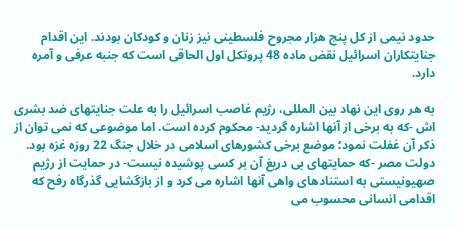حدود نیمی از کل پنج هزار مجروح فلسطینی نیز زنان و کودکان بودند. این اقدام جنایتکاران اسرائیل نقض ماده 48 پروتکل اول الحاقی است که جنبه عرفی و آمره دارد.

به هر روی این نهاد بین المللی، رژیم غاصب اسرائیل را به علت جنایتهای ضد بشری اش -که به برخی از آنها اشاره گردید- محکوم کرده است. اما موضوعی که نمی توان از ذکر آن غفلت نمود؛ موضع برخی کشورهای اسلامی در خلال جنگ 22 روزه غزه بود. دولت مصر -که حمایتهای بی دریغ آن بر کسی پوشیده نیست- در حمایت از رژیم صهیونیستی به استنادهای واهی آنها اشاره می کرد و از بازگشایی گذرگاه رفح که اقدامی انسانی محسوب می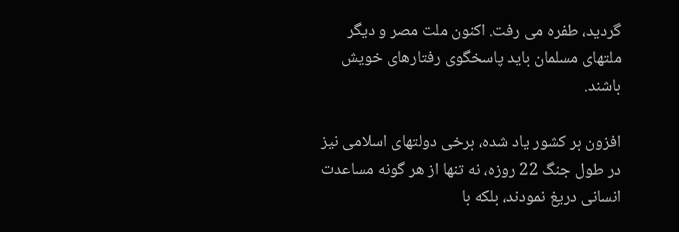گردید، طفره می رفت. اکنون ملت مصر و دیگر ملتهای مسلمان باید پاسخگوی رفتارهای خویش باشند.

افزون بر کشور یاد شده، برخی دولتهای اسلامی نیز در طول جنگ 22 روزه، نه تنها از هر گونه مساعدت انسانی دریغ نمودند، بلکه با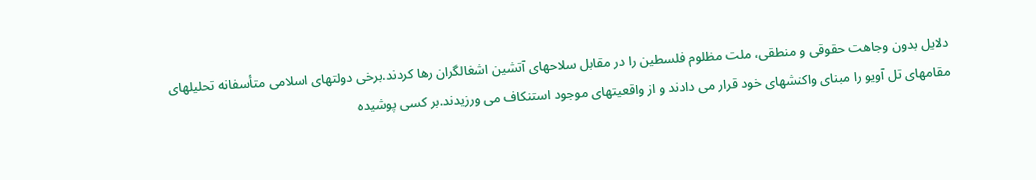دلایل بدون وجاهت حقوقی و منطقی، ملت مظلوم فلسطین را در مقابل سلاحهای آتشین اشغالگران رها کردند.برخی دولتهای اسلامی متأسفانه تحلیلهای مقامهای تل آویو را مبنای واکنشهای خود قرار می دادند و از واقعیتهای موجود استنکاف می ورزیدند.بر کسی پوشیده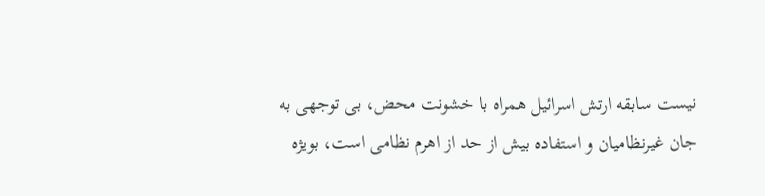نیست سابقه ارتش اسرائیل همراه با خشونت محض، بی توجهی به جان غیرنظامیان و استفاده بیش از حد از اهرم نظامی است، بویژه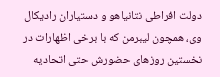دولت افراطی نتانیاهو و دستیاران رادیکال وی، همچون لیبرمن که با برخی اظهارات در نخستین روزهای حضورش حتی اتحادیه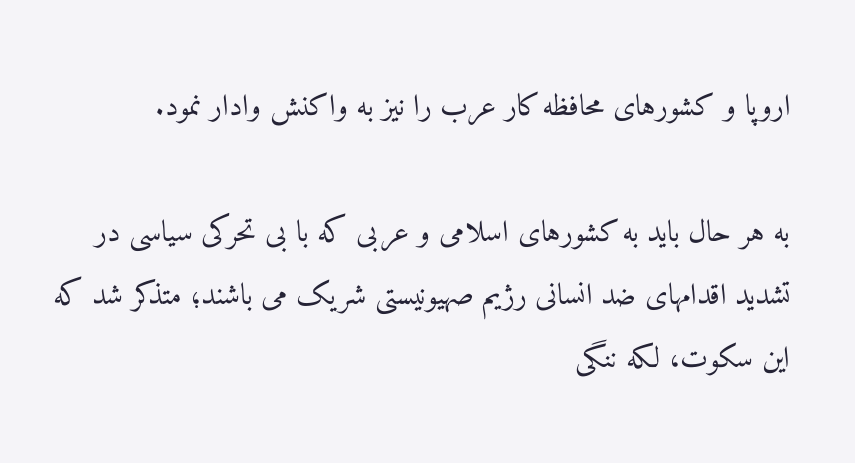اروپا و کشورهای محافظه کار عرب را نیز به واکنش وادار نمود.

به هر حال باید به کشورهای اسلامی و عربی که با بی تحرکی سیاسی در تشدید اقدامهای ضد انسانی رژیم صهیونیستی شریک می باشند؛ متذکر شد که این سکوت، لکه ننگی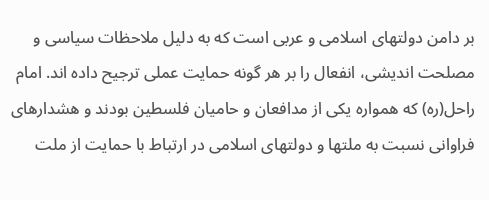بر دامن دولتهای اسلامی و عربی است که به دلیل ملاحظات سیاسی و مصلحت اندیشی، انفعال را بر هر گونه حمایت عملی ترجیح داده اند. امام راحل(ره) که همواره یکی از مدافعان و حامیان فلسطین بودند و هشدارهای فراوانی نسبت به ملتها و دولتهای اسلامی در ارتباط با حمایت از ملت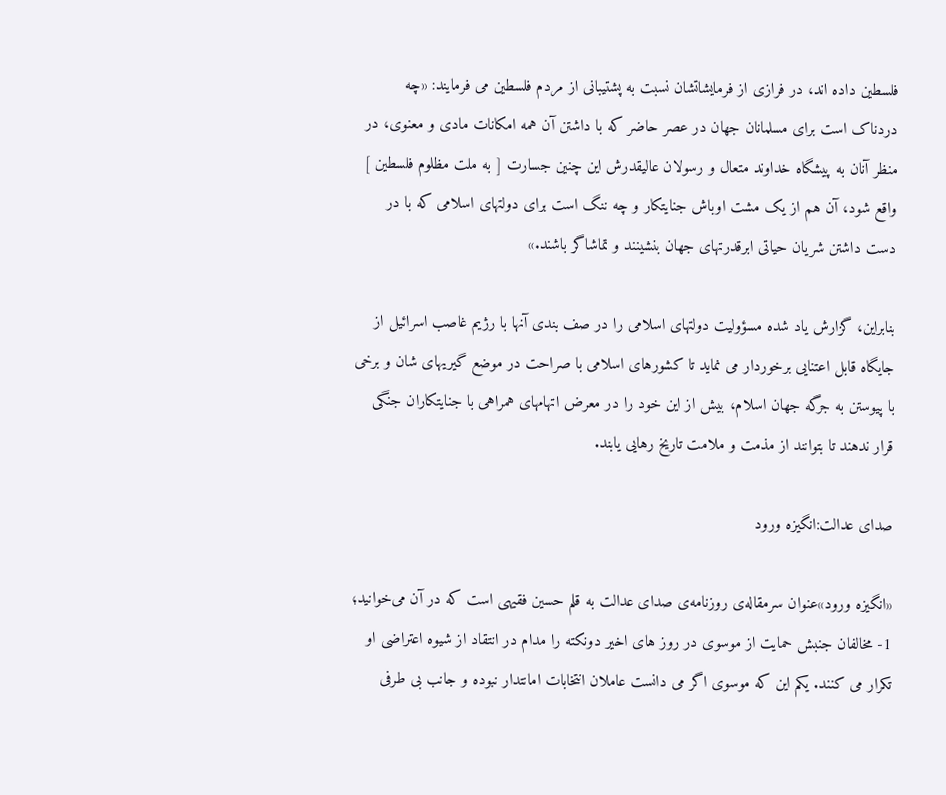فلسطین داده اند، در فرازی از فرمایشاتشان نسبت به پشتیبانی از مردم فلسطین می فرمایند: «چه دردناک است برای مسلمانان جهان در عصر حاضر که با داشتن آن همه امکانات مادی و معنوی، در منظر آنان به پیشگاه خداوند متعال و رسولان عالیقدرش این چنین جسارت [ به ملت مظلوم فلسطین ] واقع شود، آن هم از یک مشت اوباش جنایتکار و چه ننگ است برای دولتهای اسلامی که با در دست داشتن شریان حیاتی ابرقدرتهای جهان بنشینند و تماشاگر باشند.»

بنابراین، گزارش یاد شده مسؤولیت دولتهای اسلامی را در صف بندی آنها با رژیم غاصب اسرائیل از جایگاه قابل اعتنایی برخوردار می نماید تا کشورهای اسلامی با صراحت در موضع گیریهای شان و برخی با پیوستن به جرگه جهان اسلام، بیش از این خود را در معرض اتهامهای همراهی با جنایتکاران جنگی قرار ندهند تا بتوانند از مذمت و ملامت تاریخ رهایی یابند.

صدای عدالت:انگیزه ورود

«انگیزه ورود»عنوان سرمقاله‌ی روزنامه‌ی صدای عدالت به قلم حسین فقیهی است که در آن می‌خوانید؛ 1- مخالفان جنبش حمایت از موسوی در روز های اخیر دونکته را مدام در انتقاد از شیوه اعتراضی او تکرار می کنند. یکم این که موسوی اگر می دانست عاملان انتخابات امانتدار نبوده و جانب بی طرفی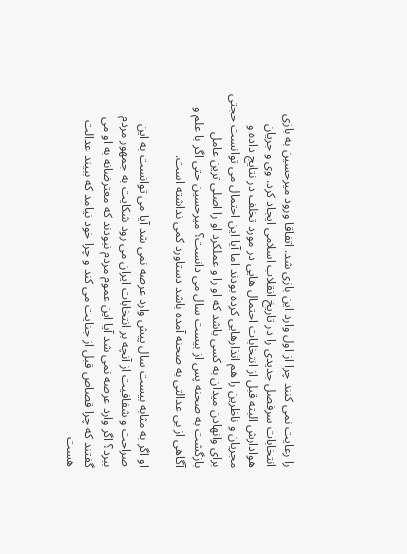را رعایت نمی کنند چرا از اول وارد این بازی شد. اتفاقا ورود میرحسین به بازی انتخابات سرفصل جدیدی را در تاریخ انقلاب اسلامی ایجاد کرد. وی و جریان هوادارش البته قبل از انتخابات احتمال هایی در مورد تخلف در نتایج داده و مجریان و ناظرین را هم انذارهایی کرده بودند اما آیا این احتمال می توانست حجتی برای وانهادن میدان به کسی باشد که او را و عملکرد او را اصلی ترین عامل بازگشت به صحنه پس از بیست سال می دانست؟ میرحسین حتی اگر با علم و آگاهی از بی عدالتی به صحنه آمده باشد دستاورد کمی نداشته است.

او اگر به مثابه بیست سال پیش وارد عرصه نمی شد آیا می توانست به این صراحت و شفافیت از آنچه بر انتخابات ایران می رود شکایت به جمهور مردم ببرد؟ اگر وارد عرصه نمی شد آیا این عموم مردم نبودند که معترضانه به او می گفتند که چرا قصاص قبل از جنایت می کند و چرا خود نیامد که ببیند عدالت هست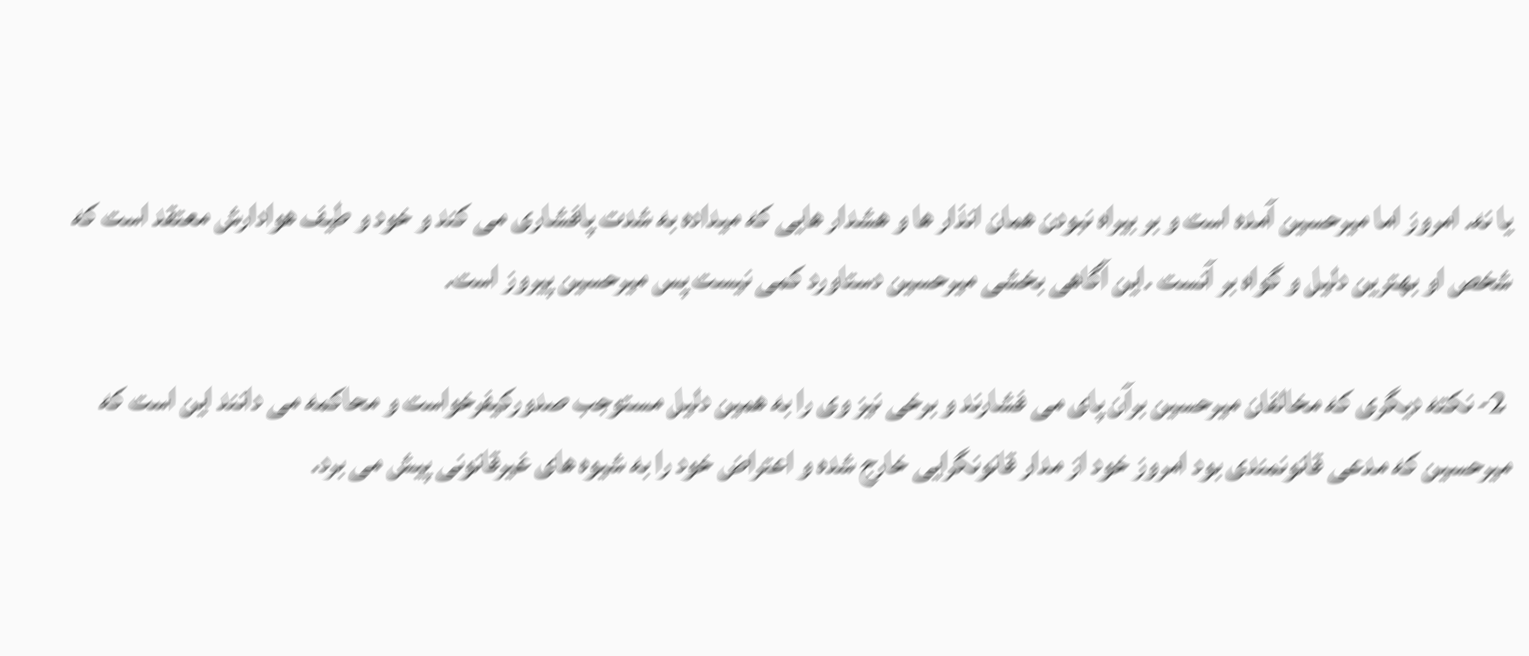یا نه. امروز اما میرحسین آمده است و بر بیراه نبودن همان انذار ها و هشدار هایی که میداده به شدت پافشاری می کند و خود و طیف هوادارش معتقد است که شخص او بهترین دلیل و گواه بر آنست .این آگاهی بخشی میرحسین دستاورد کمی نیست پس میرحسین پیروز است.

 2- نکته دیگری که مخالفان میرحسین برآن پای می فشارند و برخی نیز وی را به همین دلیل مستوجب صدورکیفرخواست و محاکمه می دانند این است که میرحسین که مدعی قانونمندی بود امروز خود از مدار قانونگرایی خارج شده و اعتراض خود را به شیوه های غیرقانونی پیش می برد.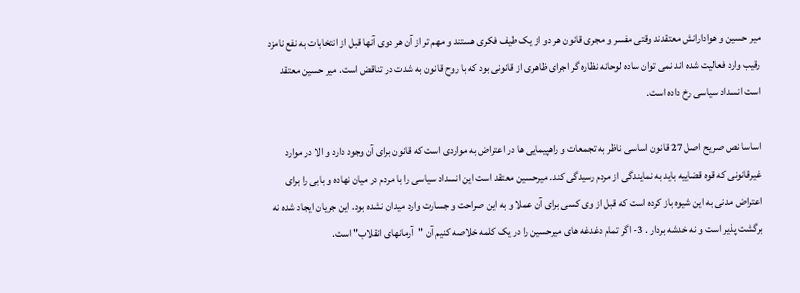میر حسین و هوادارانش معتقدند وقتی مفسر و مجری قانون هر دو از یک طیف فکری هستند و مهم تر از آن هر دوی آنها قبل از انتخابات به نفع نامزد رقیب وارد فعالیت شده اند نمی توان ساده لوحانه نظاره گر اجرای ظاهری از قانونی بود که با روح قانون به شدت در تناقض است. میر حسین معتقد است انسداد سیاسی رخ داده است.

اساسا نص صریح اصل 27 قانون اساسی ناظر به تجمعات و راهپیمایی ها در اعتراض به مواردی است که قانون برای آن وجود دارد و الا در موارد غیرقانونی که قوه قضاییه باید به نمایندگی از مردم رسیدگی کند. میرحسین معتقد است این انسداد سیاسی را با مردم در میان نهاده و بابی را برای اعتراض مدنی به این شیوه باز کرده است که قبل از وی کسی برای آن عملا و به این صراحت و جسارت وارد میدان نشده بود. این جریان ایجاد شده نه برگشت پذیر است و نه خدشه بردار . 3- اگر تمام دغدغه های میرحسین را در یک کلمه خلاصه کنیم آن "آرمانهای انقلاب" است.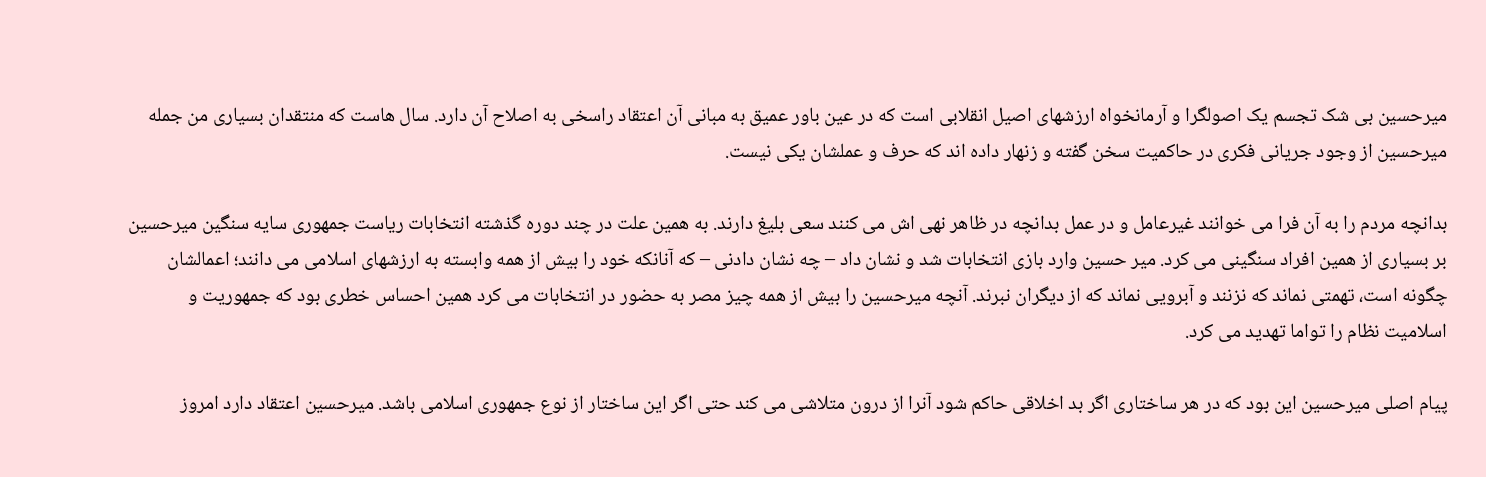میرحسین بی شک تجسم یک اصولگرا و آرمانخواه ارزشهای اصیل انقلابی است که در عین باور عمیق به مبانی آن اعتقاد راسخی به اصلاح آن دارد. سال هاست که منتقدان بسیاری من جمله میرحسین از وجود جریانی فکری در حاکمیت سخن گفته و زنهار داده اند که حرف و عملشان یکی نیست.

بدانچه مردم را به آن فرا می خوانند غیرعامل و در عمل بدانچه در ظاهر نهی اش می کنند سعی بلیغ دارند. به همین علت در چند دوره گذشته انتخابات ریاست جمهوری سایه سنگین میرحسین بر بسیاری از همین افراد سنگینی می کرد. میر حسین وارد بازی انتخابات شد و نشان داد – چه نشان دادنی – که آنانکه خود را بیش از همه وابسته به ارزشهای اسلامی می دانند؛ اعمالشان چگونه است، تهمتی نماند که نزنند و آبرویی نماند که از دیگران نبرند. آنچه میرحسین را بیش از همه چیز مصر به حضور در انتخابات می کرد همین احساس خطری بود که جمهوریت و اسلامیت نظام را تواما تهدید می کرد.

پیام اصلی میرحسین این بود که در هر ساختاری اگر بد اخلاقی حاکم شود آنرا از درون متلاشی می کند حتی اگر این ساختار از نوع جمهوری اسلامی باشد. میرحسین اعتقاد دارد امروز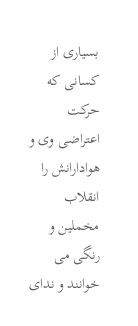بسیاری از کسانی که حرکت اعتراضی وی و هوادارانش را انقلاب مخملین و رنگی می خوانند و ندای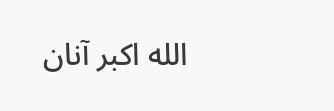الله اکبر آنان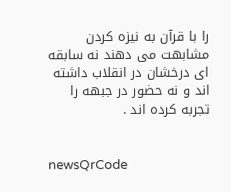را با قرآن به نیزه کردن مشابهت می دهند نه سابقه ای درخشان در انقلاب داشته اند و نه حضور در جبهه را تجربه کرده اند .


newsQrCode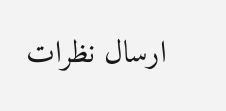ارسال نظرات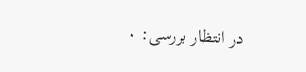در انتظار بررسی: ۰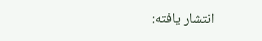انتشار یافته: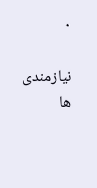۰

نیازمندی ها